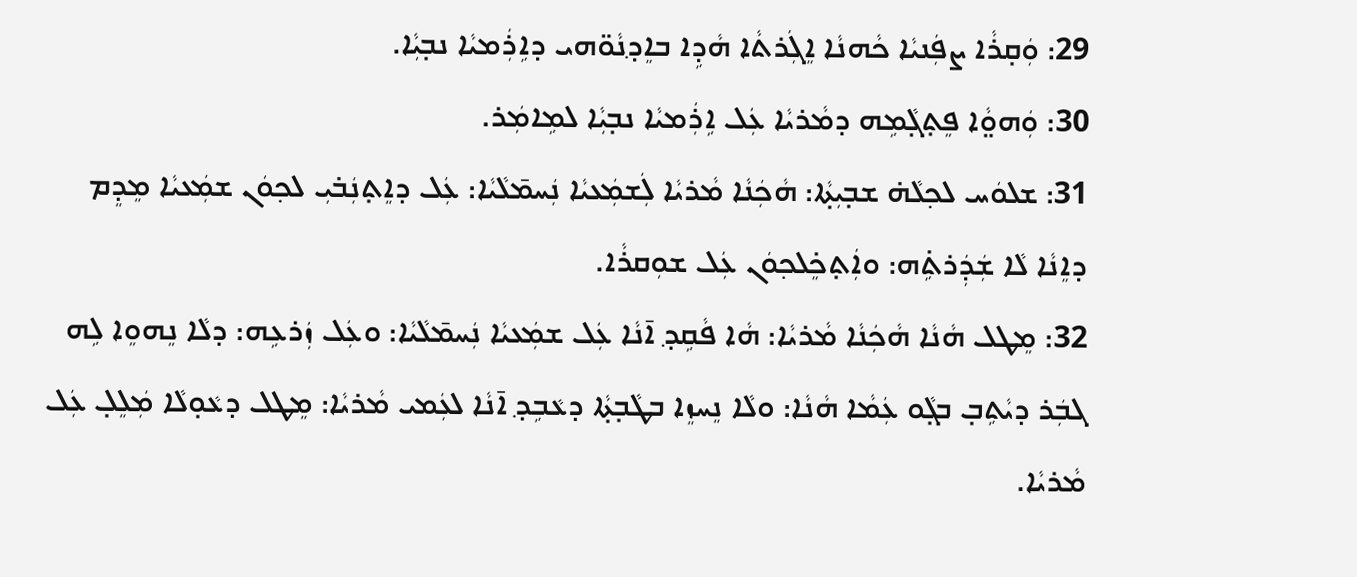29: ܘܲܩ̣ܪܵܐ ܨܦܲܢܝܵܐ ܟܵܗܢܵܐ ܐܸܓܲܪܬܵܐ ܗܵܕܹܐ ܒܐܸܕ݂ܢܵܘ̈ܗܝ ܕܐܹܪܲܡܝܵܐ ܢܒ̣ܝܼܵܐ.
30: ܘܲܗܘ̤ܵܐ ܦܸܬ̣ܓ̣ܵܡܹܗ ܕܡܵܪܝܵܐ ܥܲܠ ܐܹܪܲܡܝܵܐ ܢܒ̣ܝܼܵܐ ܠܡܹܐܡܲܪ.
31: ܫܠܘܿܚ ܠܟ݂ܠܵܗ̇ ܫܒ̣ܝܼܬ̣ܵܐ: ܗܵܟܲܢܵܐ ܡܵܪܝܵܐ ܠܲܫܡܲܥܝܵܐ ܢܲܚܡ̄ܠܵܝܵܐ: ܥܲܠ ܕܐܸܬ̣ܢܲܒ̇ܝܼ ܠܟ݂ܘܿܢ ܫܡܲܥܝܵܐ ܡܸܕܸܡ ܕܐܸܢܵܐ ܠܵܐ ܫܲܕܲܪܬܹ̇ܗ: ܘܐܲܬ̣ܟܸ̇ܠܟ݂ܘܿܢ ܥܲܠ ܫܘܼܩܪܵܐ.
32: ܡܸܛܠ ܗܵܢܵܐ ܗܵܟܲܢܵܐ ܡܵܪܝܵܐ: ܗܵܐ ܦܵܩܹܕ݂ ܐ̄ܢܵܐ ܥܲܠ ܫܡܲܥܝܵܐ ܢܲܚܡ̄ܠܵܝܵܐ: ܘܥܲܠ ܙܲܪܥܹܗ: ܕܠܵܐ ܢܸܗܘܸܐ ܠܹܗ ܓܒܲܪ ܕܝܵܬܹܒ̣ ܒܓ̣ܵܘ ܥܲܡܵܐ ܗܵܢܵܐ: ܘܠܵܐ ܢܸܚܙܸܐ ܒܛܵܒ̣ܬ̣ܵܐ ܕܥܵܒܹܕ݂ ܐ̄ܢܵܐ ܠܥܲܡܝ ܡܵܪܝܵܐ: ܡܸܛܠ ܕܥܵܘ̣ܠܵܐ ܡܲܠܸܠ̣ ܥܲܠ ܡܵܪܝܵܐ.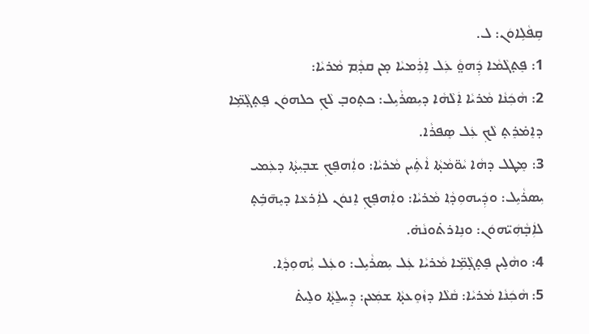ܩܹܦܵܠܹܐܘܿܢ: ܠ.
1: ܦܸܬ̣ܓܵܡܵܐ ܕܲܗܘ̤ܵ ܥܲܠ ܐܹܪܲܡܝܵܐ ܡ̣ܢ ܩܕ݂ܵܡ ܡܵܪܝܵܐ:
2: ܗܵܟܲܢܵܐ ܡܵܪܝܵܐ ܐܲܠܵܗܵܐ ܕܝܼܣܪܵܝܹܠ: ܟܬ̣ܘܒ̣ ܠܵܟ݂ ܟܠܗܘܿܢ ܦܸܬ̣ܓ̣ܵܡܹ̈ܐ ܕܐܸܡ̇ܪܸܬ̣ ܠܵܟ݂ ܥܲܠ ܣܸܦܪܵܐ.
3: ܡܸܛܠ ܕܗܵܐ ܝܵܘ̈ܡܵܬ̣ܵܐ ܐܵܬܹ݁ܝܢ ܡܵܪܝܵܐ: ܘܐܲܗܦܸܟ݂ ܫܒ̣ܝܼܬ̣ܵܐ ܕܥܲܡܝ ܝܼܣܪܵܝܹܠ: ܘܕܲܝܗܘܼܕ݂ܵܐ ܡܵܪܝܵܐ: ܘܐܲܗܦܸܟ݂ ܐܸܢܘܿܢ ܠܐܲܪܥܵܐ ܕܝܸܗ̄ܒܹ̇ܬ̣ ܠܐܲܒ̣ܵܗܲܝ̈ܗܘܿܢ: ܘܢܹܐܪܬ̇ܘܢܵܗ̇.
4: ܘܗܵܠܹܝܢ ܦܸܬ̣ܓ̣ܵܡܹ̈ܐ ܡܵܪܝܵܐ ܥܲܠ ܝܼܣܪܵܝܹܠ: ܘܥܲܠ ܝܑܼܗܘܼܕ݂ܵܐ.
5: ܗܵܟܲܢܵܐ ܡܵܪܝܵܐ: ܩܵܠܵܐ ܕܙܵܘܸܥܬ̣ܵܐ ܫܡܲܥܢ: ܕܸܚܠ̱ܬ̣ܵܐ ܘܠܸܝܬ̇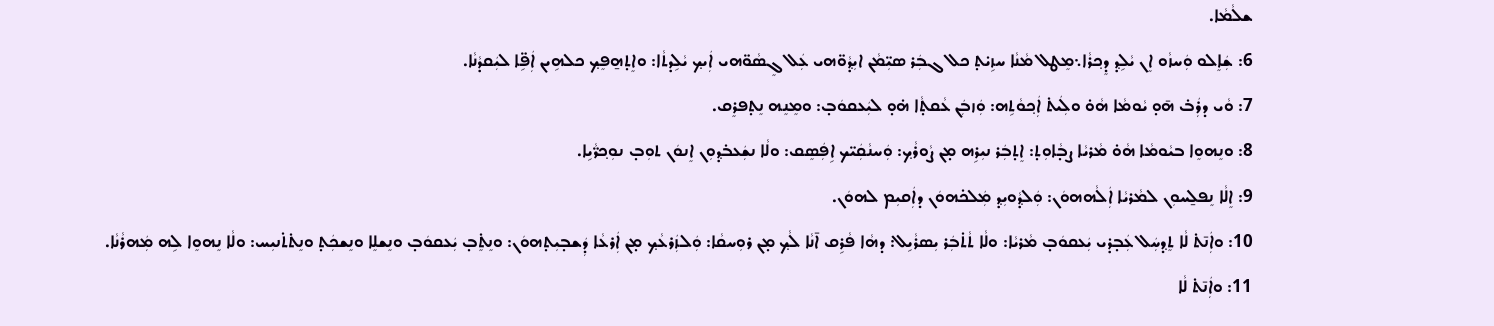ܫܠܵܡܵܐ.
6: ܫܲܐܸܠܘ ܘܲܚܙܵܘ ܐܸܢ ܝܵܠܹܕ݂ ܕܸܟ݂ܪܵܐ܆ܡܸܛܠ ܡܵܢܵܐ ܚܙܹܝ̇ܬ̣ ܟܠ ܓܒܲܪ ܣܝܼ̈ܡܵܢ ܐܝܼܕ݂ܵܘ̈ܗܝ ܥܲܠ ܓܸܣܵܘ̈ܗܝ ܐܲܝܟ݂ ܝܵܠܹܕܬܵܐ: ܘܐܸܬ̣ܗ̱ܦܸܟ݂ ܟܠܗܹܝܢ ܐܲܦܹ̈ܐ ܠܝܲܩܕܵܢܵܐ.
7: ܘܵܝ ܕܪܲܒ̇ ܗ̄ܘ̣ ܝܵܘܡܵܐ ܗܵܘ̇ ܘܠܲܝܬ̇ ܐܲܟ݂ܘܵܬܹܗ: ܘܲܙܒܲܢ ܥܵܩܬ̣ܵܐ ܗ̇ܘ̣ ܠܝܲܥܩܘܿܒ̣: ܘܡܸܢܸܗ ܢܸܬ̣ܦܪܸܩ.
8: ܘܢܸܗܘܸܐ ܒܝܵܘܡܵܐ ܗܵܘ̇ ܡܵܪܝܵܐ ܨܒ̣ܵܐܘܼܬ̣: ܐܸܬ̣ܒܲܪ ܢܝܼܪܹܗ ܡ̣ܢ ܨܵܘܪܵܟ݂: ܘܲܚܢܵܩܲܝ̈ܟ ܐܹܦܲܣܸܩ: ܘܠܵܐ ܢܫܲܥܒ̇ܕ݂ܘܼܢ ܐܸܢܘܿܢ ܬܘܼܒ̣ ܢܘܼܟ݂ܖ̈ܵܝܹܐ.
9: ܐܸܠܵܐ ܢܸܦܠ̱ܚܘܼܢ ܠܡܵܪܝܵܐ ܐܲܠܵܗܗܘܿܢ: ܘܲܠܕ݂ܵܘܝܼܕ݂ ܡܲܠܟ̇ܗܘܿܢ ܕܐܲܩܝܼܡ ܠܗܘܿܢ.
10: ܘܐܲܢ̄ܬ̇ ܠܵܐ ܬܸܕ݂ܚܲܠ ܥܲܒ̣ܕ̇ܝ ܝܲܥܩܘܿܒ̣ ܡܵܪܝܵܐ: ܘܠܵܐ ܬܵܬ̇ܒܲܪ ܝܼܣܪܵܝܹܠ: ܕܗܵܐ ܦܵܪܹܩ ܐ̄ܢܵܐ ܠܵܟ݂ ܡ̣ܢ ܪܘܼܚܩܵܐ: ܘܲܠܙܲܪܥܵܟ݂ ܡ̣ܢ ܐܲܪܥܵܐ ܕܲܫܒ̣ܝܼܬ̣ܗܘܿܢ: ܘܢܸܬܸ̇ܒ̣ ܝܲܥܩܘܿܒ̣ ܘܢܸܫܠܸܐ ܘܢܸܫܟܲܬ̣ ܘܢܸܬ̇ܬ̇ܢܝܼܚ: ܘܠܵܐ ܢܸܗܘܸܐ ܠܹܗ ܡܲܗܪܵܢܵܐ.
11: ܘܐܲܢ̄ܬ̇ ܠܵܐ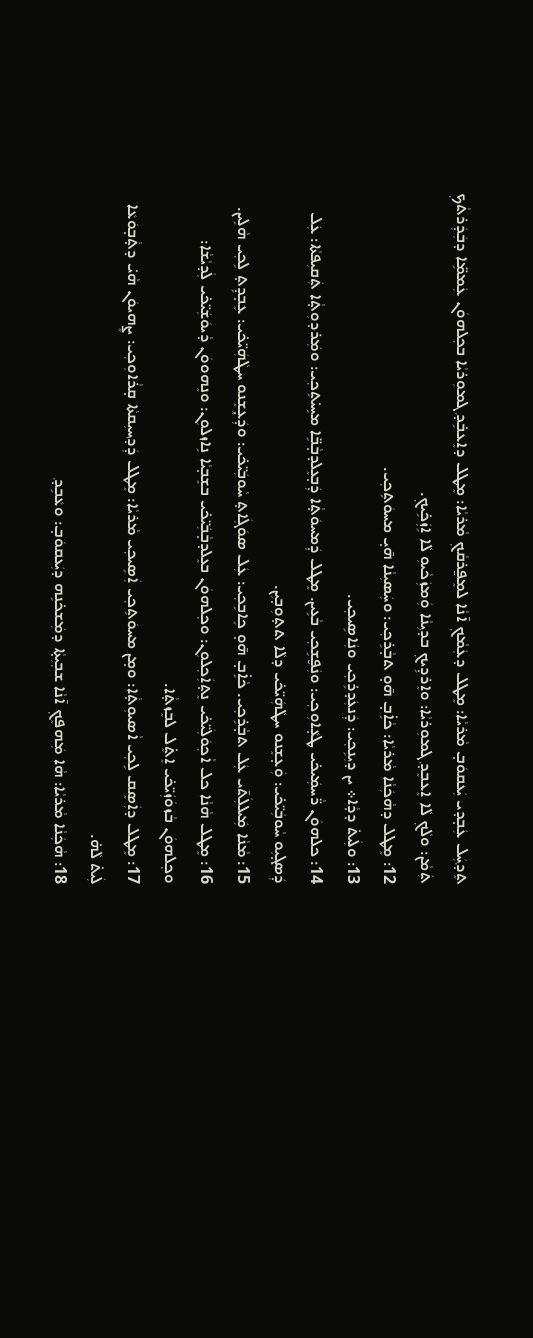ܬܸܕ݂ܚܲܠ ܥܲܒ̣ܕܝ ܝܲܥܩܘܿܒ̣ ܡܵܪܝܵܐ: ܡܸܛܠ ܕܥܲܡܵܟ݂ ܐ̄ܢܵܐ ܠܡܸܦ̱ܪܩܵܟ݂ ܡܵܪܝܵܐ: ܡܸܛܠ ܕܐܸܥܒܹ̇ܕ݂ ܓܡܘܼܪܝܵܐ ܒܟ݂ܠܗܘܿܢ ܥܲܡܡܹ̈ܐ ܕܒܲܕܲܪܬܵܟ݂ ܬܲܡܵܢ: ܘܠܵܟ݂ ܠܵܐ ܐܸܥܒܸܕ݂ ܓܡܘܼܪܝܵܐ: ܘܐܸܪܕܹܝܟ݂ ܒܕ݂ܝܼܢܵܐ ܘܲܡܙܲܟܵܝܘܼ ܠܵܐ ܐܹܙܲܟܹ̇ܝܟ݂.
12: ܡܸܛܠ ܕܗܵܟܲܢܵܐ ܡܵܪܝܵܐ: ܟܵܐܹ̇ܒ̣ ܗ̄ܘ̣ ܬܒ̣ܵܪܹܟ݂ܝ: ܘܚܲܣܝܼܢܵܐ ܗ̄ܝ̣ ܡܚܘܿܬܹܟ݂ܝ.
13: ܘܠܲܝܬ̇ ܕܕܵܐ܀ ܝܢ ܕܝܼܢܹܟ݂ܝ: ܕܲܢܥܲܕܪܹܟ݂ܝ ܘܢܲܐܣܹܝܟ݂ܝ.
14: ܟܠܗܘܿܢ ܖ̈ܵܚܡܲܝܟ̇ܝ ܛܥ̣ܵܐܘܼܟ݂ܝ: ܘܢܲܦ̮ܫܹܟ݂ܝ ܒܵܥܹܝܢ. ܡܸܛܠ ܕܲܡܚܘܿܬ̣ܵܐ ܕܲܒ̣ܥܸܠܕܒ̣ܵܒܹ̈ܐ ܡܚܹܝ̇ܬܹܟ݂ܝ: ܘܡܲܪܕܘܼܬ̣ܵܐ ܬܲܩܝܼܦܬܵܐ: ܥܲܠ ܕܲܣܓ̣ܝܼܘ ܚܵܘܒܲܝ̈ܟ̇ܝ: ܘܲܥ̣ܫܸܢܘ ܚܛܵܗܲܝ̈ܟ̇ܝ ܕܠܵܐ ܬܬ̣ܘܼܒ̣ܝܼܢ.
15: ܡܵܢܵܐ ܡܲܝܠܠܲܬ̄ܝ ܥܲܠ ܬܒ̣ܵܪܹܟ݂ܝ. ܟܵܐܹ̇ܒ̣ ܗ̄ܘ̣ ܟܹܐܒܹܟ݂ܝ: ܥܲܠ ܣܘܿܓܲܐܬ̣ ܚܵܘܒܲܝ̈ܟ̇ܝ: ܘܕܲܥ̣ܸܫܸܢܘ ܚܛܵܗܲܝ̈ܟ̇ܝ: ܥܸܒ̣ܕܹܬ̣ ܠܹܟ݂ܝ ܗܵܠܹܝܢ.
16: ܡܸܛܠ ܗܵܢܵܐ ܟܠ ܐܵܟ݂ܘܿܠܲܝ̈ܟ̇ܝ ܢܸܬ̣ܐܲܟ݂ܠܘܼܢ: ܘܟ݂ܠܗܘܿܢ ܒܥܸܠܕܒ̣ܵܒܲܝ̈ܟ̇ܝ ܒܫܸܒ̣ܝܵܐ ܢܹܐܙܠܘܼܢ: ܘܢܸܗܘܘܿܢ ܕܵܝܘܿܫܲܝ̈ܟ̇ܝ ܠܲܕܝܵܫܵܐ: ܘܟ݂ܠܗܘܿܢ ܒܵܙܘܿܙܲܝ̈ܟ̇ܝ ܐܸܬܸ̇ܠ ܠܒܸܙܬ̣ܵܐ.
17: ܡܸܛܠ ܕܐܲܣܸܩ ܠܹܟ݂ܝ ܐܵܣܝܘܼܬ̣ܵܐ: ܘܡ̣ܢ ܡܚܘܿܬܹܟ݂ܝ ܐܲܣܹܝܟ݂ܝ ܡܵܪܝܵܐ: ܡܸܛܠ ܕܲܕ݂ܚܝܼܩܬܵܐ ܩ̣ܪܵܐܘܼܟ݂ܝ: ܨܸܗܝܘܿܢ ܗܵܝ̇ ܕܬ̣ܵܒ̣ܘܿܥܵܐ ܠܲܝܬ̇ ܠܵܗ̇.
18: ܗܵܟܲܢܵܐ ܡܵܪܝܵܐ: ܗܵܐ ܡܲܗܦܸܟ݂ ܐ̄ܢܵܐ ܫܒ݂ܝܼܬ̣ܵܐ ܕܡܲܫܟ̇ܢܹܗ ܕܝܲܥܩܘܿܒ̣: ܘܥܵܒܹܕ݂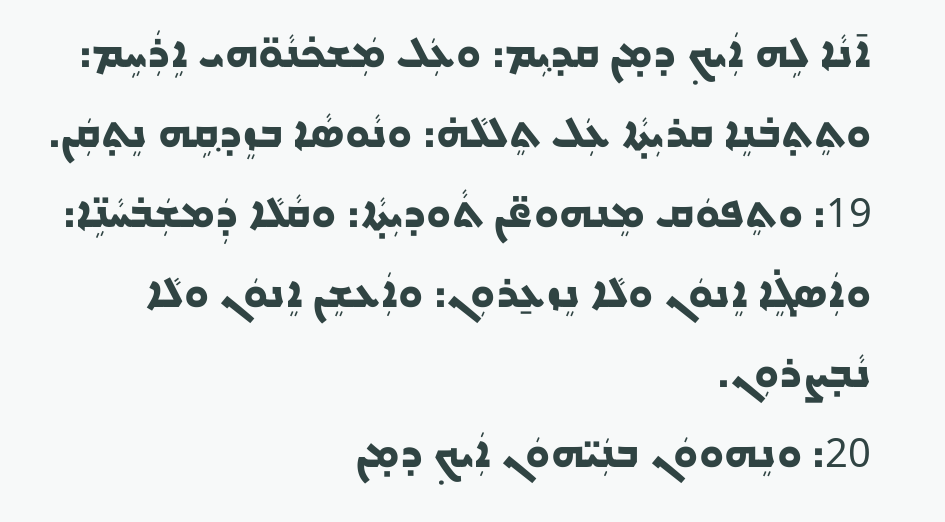ܐ̄ܢܵܐ ܠܹܗ ܐܲܝܟ݂ ܕܡ̣ܢ ܩܕ݂ܝܼܡ: ܘܥܲܠ ܡܲܫܟ̇ܢܵܘ̈ܗܝ ܐܹܪܲܚܹܡ: ܘܬܸܬ̣ܒ̇ܢܸܐ ܩܪܝܼܬ̣ܵܐ ܥܲܠ ܬܸܠܠܵܗ̇: ܘܢܵܘܣܵܐ ܒܙܸܕ݂ܩܹܗ ܢܸܬ̣ܩܲܢ.
19: ܘܬܸܦܘܿܩ ܡܸܢܗܘܧܢ ܬܵܘܕܝܼܬ̣ܵܐ: ܘܩܵܠܵܐ ܕܲܡܫܲܒ̇ܚܵܢܹ̈ܐ: ܘܐܲܣܓܸ̇ܐ ܐܸܢܘܿܢ ܘܠܵܐ ܢܸܙܥ̱ܪܘܼܢ: ܘܐܲܥܫܸܢ ܐܸܢܘܿܢ ܘܠܵܐ ܢܵܒ̣ܨܪܘܼܢ.
20: ܘܢܸܗܘܘܿܢ ܒܢܲܝ̈ܗܘܿܢ ܐܲܝܟ݂ ܕܡ̣ܢ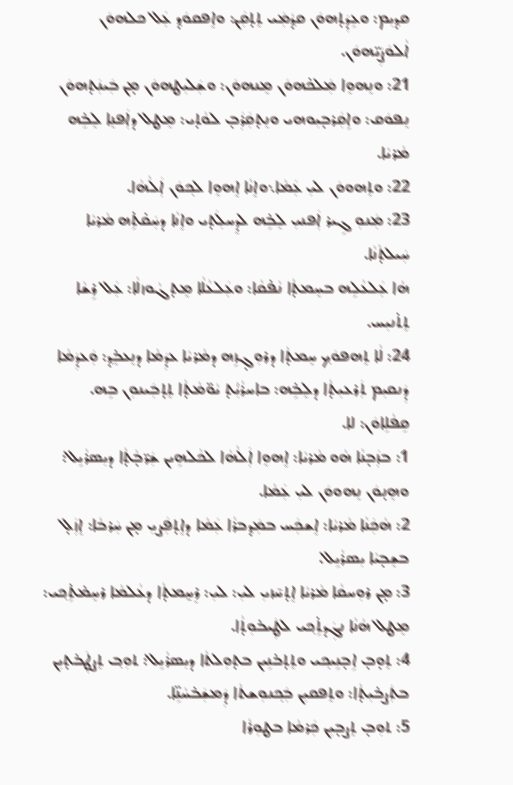ܩܕ݂ܝܼܡ: ܘܥܹܕܲܬ̣ܗܘܿܢ ܩܕ݂ܵܡܲܝ ܬܸܬ̣ܩܲܢ: ܘܐܸܦܩܘܿܕ݂ ܥܲܠ ܟܠܗܘܿܢ ܐܵܠܘܿܨܲܝ̈ܗܘܿܢ.
21: ܘܢܸܗܘܸܐ ܡܲܠܟ̇ܗܘܿܢ ܡܸܢܗܘܿܢ: ܘܫܲܠܝܼܛܗܘܿܢ ܡ̣ܢ ܒܲܝܢܲܬ̣ܗܘܿܢ ܢܸܦܘܿܩ: ܘܐܹܩܲܪܒ̣ܝܼܘܗܝ ܘܢܸܬ̣ܩܲܪܲܒ̣ ܠܘܵܬ̣ܝ: ܡܸܛܠ ܕܐܲܦܢܸܐ ܠܸܒܹ̇ܗ ܡܵܪܝܵܐ.
22: ܘܬܸܗܘܘܿܢ ܠܝܼ ܥܲܡܵܐ܆ܘܐܸܢܵܐ ܐܸܗܘܸܐ ܠܟ݂ܘܿܢ ܐܲܠܵܗܵܐ.
23: ܡܲܢܘܼ ܓܹܝܪ ܐܲܦܢܝܼ ܠܸܒܹ̇ܗ ܠܕܸܚܠܲܬ̣ܝ ܘܐܸܢܵܐ ܕܚܲܩ̇ܬܹ̇ܗ ܡܵܪܝܵܐ ܚܲܝܠܬ̣ܵܢܵܐ.
ܗܵܐ ܥܲܠܥܵܠܹܗ ܒܚܸܡܬ̣ܵܐ ܢܵܦ̇ܩܵܐ: ܘܥܲܠܥܵܠܵܐ ܡܸܬ̣ܓܵܘܙܠܵܐ: ܥܲܠ ܪܹܫܵܐ ܬܸܬ̇ܢܝܼܚ.
24: ܠܵܐ ܬܸܗܦܘܿܟ݂ ܚܸܡܬ̣ܵܐ ܕܪܘܼܓ̣ܙܹܗ ܕܡܵܪܝܵܐ ܥܕܲܡܵܐ ܕܢܸܥܒܸ̇ܕ݂: ܘܲܥܕܲܡܵܐ ܕܲܢܩܝܼܡ ܬܲܪܥܝܼܬ̣ܵܐ ܕܠܸܒܹ̇ܗ: ܒܐܚܪܵܝܑܼܬ̣ ܝܵܘ̈ܡܵܬ̣ܵܐ ܬܸܬ̣ܒܲܝܢܘܼܢ ܒܹܗ.
ܩܹܦܵܠܹܐܘܿܢ: ܠܐ.
1: ܒܙܲܒ̣ܢܵܐ ܗܵܘ ܡܵܪܝܵܐ: ܐܸܗܘܸܐ ܐܲܠܵܗܵܐ ܠܟܵܠܗܹܝܢ ܫܲܖ̈ܒ̣ܵܬ̣ܵܐ ܕܝܼܣܪܵܝܹܠ: ܘܗܸܢ̣ܘܿܢ ܢܸܗܘܘܿܢ ܠܝܼ ܥܲܡܵܐ.
2: ܗܵܟܲܢܵܐ ܡܵܪܝܵܐ: ܐܸܫܟܲܚ ܒܡܲܕ݂ܒܪܵܐ ܥܲܡܵܐ ܕܐܸܬ̣ܦܲܨܝܼ ܡ̣ܢ ܚܲܪܒܵܐ: ܐܸܙܲܠ̣ ܒܫܸܒ̣ܝܵܐ ܝܼܣܪܵܝܹܠ.
3: ܡ̣ܢ ܪܘܼܚܩܵܐ ܡܵܪܝܵܐ ܐܸܬ̣ܚ̄ܙܝܼ ܠܝܼ: ܠܝܼ: ܪܸܚ̱ܡܬ̣ܵܐ ܕܥܵܠܡܵܐ ܪܚܸܡ̇ܬܹ̇ܟ݂ܝ: ܡܸܛܠ ܗܵܢܵܐ ܢܓܲܕܬܹ̇ܟ݂ܝ ܠܛܲܝܒ̇ܘܼܬ̣ܵܐ.
4: ܬܸܘ̣ܒ̣ ܐܹܒ̣ܢܹܝܟ݂ܝ ܘܬܸܬ̣ܒ̇ܢܹܝܢ ܒܬ̣ܘܼܠܬܵܐ ܕܝܼܣܪܵܝܹܠ: ܬܘܼܒ݂ ܬܸܨܛܲܒ̇ܬ̣ܝܼܢ ܒܬܲܨܒ̇ܝܼܬ̣ܵܐ: ܘܬܸܦܩܝܼܢ ܒܲܟ݂ܢܘܼܫܬܵܐ ܕܲܡܫܲܒ̇ܚܵܢܹ̈ܐ.
5: ܬܘܼܒ̣ ܬܸܨܒ̣ܝܼܢ ܟܲܪܡܵܐ ܒܛܘܼܪܵܐ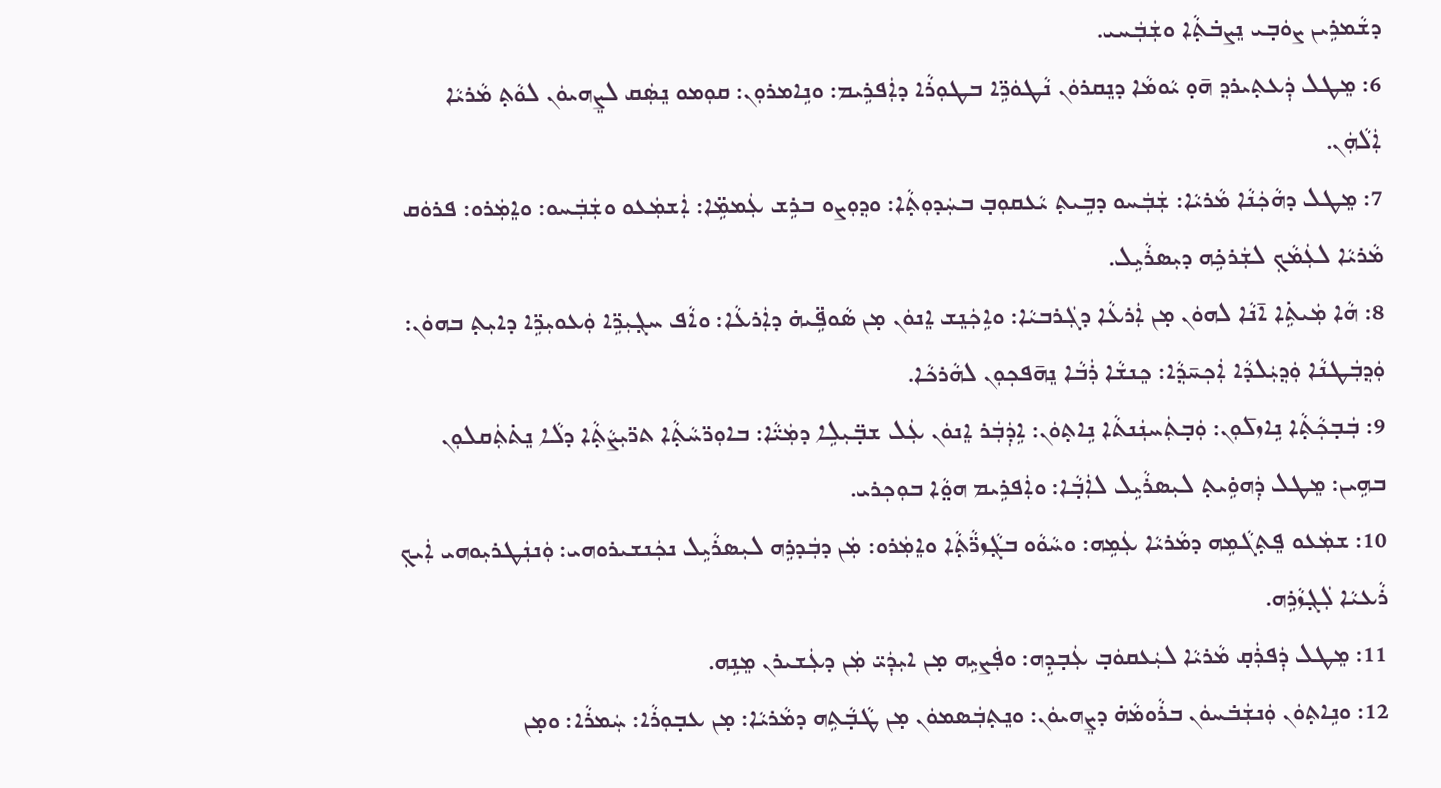ܕܫܵܡܪܹܝܢ ܨܘܿܒ̣ܝ ܢܸܨܒ̇ܬ̣ܵܐ ܘܫܲܒܲܚܝ.
6: ܡܸܛܠ ܕܲܥܬ̣ܝܪܕ݂ ܗ̄ܘ̣ ܝܵܘܡܵܐ ܕܢܸܩܪܘܿܢ ܢܵܛܘܿܖܹ̈ܐ ܒܛܘܼܪܵܐ ܕܐܲܦܪܹܝܡ: ܘܢܹܐܡܪܘܼܢ: ܩܘܼܡܘ ܢܸܣܲܩ ܠܨܸܗܝܘܿܢ ܠܘܵܬ̣ ܡܵܪܝܵܐ ܐܲܠܵܗܲܢ.
7: ܡܸܛܠ ܕܗܵܟܲܢܵܐ ܡܵܪܝܵܐ: ܫܲܒܲܚܘ ܕܒܹܝܬ̣ ܝܵܥܩܘܼܒ̣ ܒܚܲܕܘܼܬ̣ܵܐ: ܘܕ݂ܘܼܨܘ ܒܪܹܫ ܥܲܡܡܹ̈ܐ: ܐܲܫܡܲܥܘ ܘܫܲܒܲܚܘ: ܘܐܸܡܲܪܘ: ܦܪܘܿܩ ܡܵܪܝܵܐ ܠܥܲܡܵܟ݂ ܠܫܲܪܟܹ̇ܗ ܕܝܼܣܪܵܝܹܠ.
8: ܗܵܐ ܡܲܝܬܹ̇ܐ ܐ̄ܢܵܐ ܠܗܘܿܢ ܡ̣ܢ ܐܲܪܥܵܐ ܕܓܲܪܒܝܵܐ: ܘܐܹܟܲܢܸܫ ܐܸܢܘܿܢ ܡ̣ܢ ܣܵܘܦܹ̈ܝܗ̇ ܕܐܲܪܥܵܐ: ܘܐܵܦ ܚܓ̣ܝܼܖܹ̈ܐ ܘܲܥܘܝܼܖܹ̈ܐ ܕܐܝܼܬ̣ ܒܗܘܿܢ: ܘܲܕ݂ܒܲܛܢܵܐ ܘܲܕ݂ܝܲܠܕܵܐ ܐܲܟ݂ܚ̄ܕ݂ܵܐ: ܟܸܢܫܵܐ ܪܲܒܵܐ ܢܸܗ̄ܦܟ݂ܘܼܢ ܠܗܵܪܟܵܐ.
9: ܒܲܒ̣ܟ݂ܵܬ̣ܵܐ ܢܹܐܙܠ̄ܘܼܢ: ܘܲܒ̣ܬܲܚܢܲܢܬܵܐ ܢܹܐܬ̣ܘܿܢ: ܐܹܕܲܒܲܪ ܐܸܢܘܿܢ ܥܲܠ ܫܒ̣̈ܝܼܠܹܐ ܕܡܲܝ̈ܵܐ: ܒܐܘܼܖ̈ܚܵܬ̣ܵܐ ܬܖ̈ܝܼܨܵܬ̣ܵܐ ܕܠܵܐ ܢܸܬ̇ܬܲܩܠܘܼܢ ܒܗܹܝܢ: ܡܸܛܠ ܕܲܗܘܹ̇ܝܬ̣ ܠܝܼܣܪܵܝܹܠ ܠܐܲܒ̣ܵܐ: ܘܐܲܦܪܹܝܡ ܗܘ̤ܵܐ ܒܘܼܟ݂ܪܝ.
10: ܫܡܲܥܘ ܦܸܬ̣ܓܵܡܹܗ ܕܡܵܪܝܵܐ ܥܲܡܹܗ: ܘܚܵܘܵܘ ܒܓ̣ܵܙܖ̈ܵܬ̣ܵܐ ܘܐܸܡܲܪܘ: ܡܲܢ ܕܒܲܕܪܹܗ ܠܝܼܣܪܵܝܹܠ ܢܟܲܢܫܝܪܘܗܝ: ܘܲܢܢܲܛܪܝܼܘܗܝ ܐܲܝܟ݂ ܪܵܥܝܵܐ ܠܲܓ̣ܙܵܪܹܗ.
11: ܡܸܛܠ ܕܲܦܪܲܩ̣ ܡܵܪܝܵܐ ܠܝܲܥܩܘܿܒ̣ ܥܲܒ̣ܕܹܗ: ܘܦܲܨܝܹܗ ܡ̣ܢ ܐܝܼܕܲܝ̈ ܡܲܢ ܕܥܲܫܝܪܢ ܡܸܢܹܗ.
12: ܘܢܹܐܬ̣ܘܿܢ ܘܲܢܫܲܒ̇ܚܘܿܢ ܒܪܵܘܡܵܗ̇ ܕܨܸܗܝܘܿܢ: ܘܢܸܬ̣ܒܲܣܡܘܿܢ ܡ̣ܢ ܛܵܒ̣ܵܬܹܗ ܕܡܵܪܝܵܐ: ܡ̣ܢ ܥܒ̣ܘܼܪܵܐ: ܚܲܡܪܵܐ: ܘܡ̣ܢ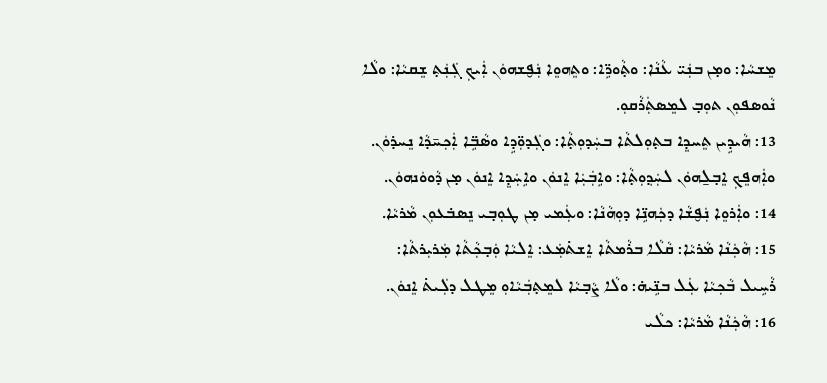ܡܸܫܚܵܐ: ܘܡ̣ܢ ܒܢܲܝ̈ ܥܵܢܵܐ: ܘܬ̣ܵܘܖܹ̈ܐ: ܘܬܸܗܘܸܐ ܢܲܦ̮ܫܗܘܿܢ ܐܲܝܟ݂ ܓܲܢܲܬ̣ ܫܸܩܝܵܐ: ܘܠܵܐ ܢܵܘܣܦܘܼܢ ܬܘܼܒ̣ ܠܡܸܣܬܲܪܵܩܘܼ.
13: ܗܵܝܕܹܝܢ ܬܸܚܕܸܐ ܒܬ̣ܘܼܠܬܵܐ ܒܚܲܕܘܼܬ̣ܵܐ: ܘܓܲܕܘܼ̈ܕܹܐ ܘܣܵܒܹ̈ܐ ܐܲܟ݂ܚ̄ܕܵܐ ܢܸܚܕ̇ܘܿܢ. ܘܐܲܗܦܸܟ݂ ܐܸܒ̣ܠ̱ܗܘܿܢ ܠܚܲܕ݂ܘܼܬ̣ܵܐ: ܘܐܹܒܲܝܲܐ ܐܸܢܘܿܢ ܘܐܹܚܲܕܸܐ ܐܸܢܘܿܢ ܡ̣ܢ ܕܵܘܘܿܢܗܘܿܢ.
14: ܘܐܲܪܘܸܐ ܢܲܦ̮ܫܵܐ ܕܟܲܗܢܹ̈ܐ ܕܘܼܗܵܢܵܐ: ܘܥܲܡܝ ܡ̣ܢ ܛܘܼܒ̣ܝ ܢܸܣܒ̇ܥܘܼܢ ܡܵܪܝܵܐ.
15: ܗܵܟܲܢܵܐ ܡܵܪܝܵܐ: ܩܵܠܵܐ ܒܪܵܡܬܵܐ ܐܸܫܬ̇ܡܲܥ: ܐܸܠܝܵܐ ܘܲܒ̣ܟ݂ܵܬܵܐ ܡܲܪܝܼܪܬܵܐ: ܪܵܚܹܝܠ ܒܵܟ݂ܝܵܐ ܥܲܠ ܒܢܹ̈ܝܗ̇: ܘܠܵܐ ܨܵܒ̣ܝܵܐ ܠܡܸܬ̣ܒܲܝܵܐܘܼ ܡܸܛܠ ܕܠܲܝܬ̇ ܐܸܢܘܿܢ.
16: ܗܵܟܲܢܵܐ ܡܵܪܝܵܐ: ܟܠܵܝ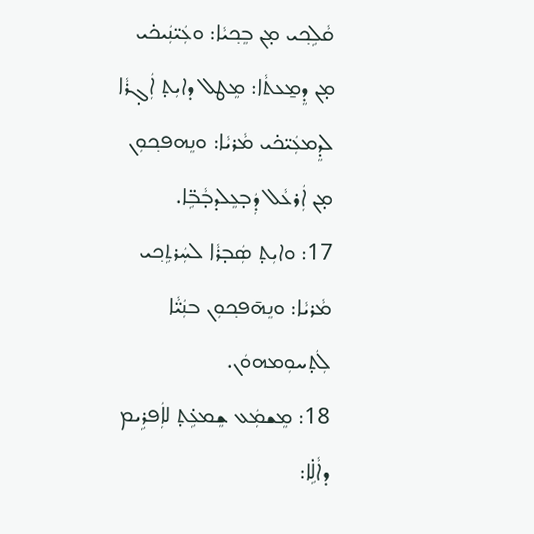ܩܵܠܹܟ݂ܝ ܡ̣ܢ ܒܸܟ݂ܝܵܐ: ܘܥܲܝ̈ܢܲܝܟ̇ܝ ܡ̣ܢ ܕܸܡ̱ܥܬܵܐ: ܡܸܛܠ ܕܐܝܼܬ̣ ܐܲܓ̣ܪܵܐ ܠܕܸܡܥܲܝ̈ܟ̇ܝ ܡܵܪܝܵܐ: ܘܢܸܗܦܟ݂ܘܼܢ ܡ̣ܢ ܐܲܪܥܵܠ ܕܲܒ̣ܥܸܠܕܒ̣ܵܒܹ̈ܐ.
17: ܘܐܝܼܬ̣ ܣܲܒ̣ܪܵܐ ܠܚܲܪܬܹܟ݂ܝ ܡܵܪܝܵܐ: ܘܢܸܗ̄ܦܟ݂ܘܼܢ ܒܢܲܝ̈ܵܐ ܠܲܬ̣ܚܘܼܡܗܘܿܢ.
18: ܡܸܫܡܲܥ ܫܸܡܥܹ̇ܬ̣ ܠܐܲܦܪܹܝܡ ܕܐܵܠܹ̇ܐ: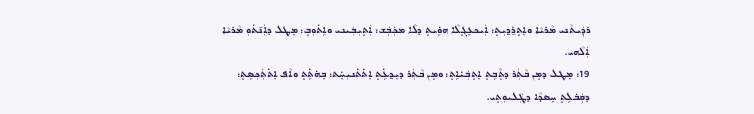ܪܕܲܝܬܵܢܝ ܡܵܪܝܵܐ ܘܐܸܬ̣ܪ̱ܕ݂ܝܼܬ̣: ܐܲܝܟܥܸܓ̣ܠܵܐ ܗܘܹ̇ܝܬ̣ ܕܠܵܐ ܡܟܲܒܲܫ: ܐܲܬ̣ܝܼܒܲܝܢܝ ܘܐܹܬ̇ܘܼܒ̣: ܡܸܛܠ ܕܐܲܢ̄ܬ̇ܘܼ ܡܵܪܝܵܐ ܐܲܠܵܗܝ.
19: ܡܸܛܠ ܕܡ̣ܢ ܒܵܬܲܪ ܕܬ̣ܵܒܹܬ̣ ܐܸܬ̣ܒܲܝ̇ܐܹܬ̣: ܘܡ̣ܢ ܒܵܬܲܪ ܕܝܸܕ݂ܥܹ̇ܬ̣ ܐܸܬ̇ܬ̇ܢܝܼܚܸ̇ܬ: ܒܸܗ̇ܬܹ̇ܬ̣ ܘܐܵܦ ܐܸܬ̇ܬܲܟ݂ܣܹܬ̣: ܕܩܲܒ̇ܠܹܬ̣ ܚܸܣܕܵܐ ܕܛܲܠܝܘܼܬ̣ܝ.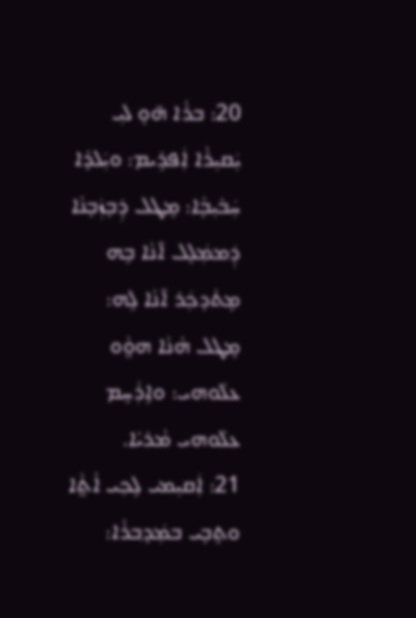20: ܒܪܵܐ ܗ̄ܘ̣ ܠܝܼ ܝܲܩܝܼܪܵܐ ܐܲܦܪܹܝܡ: ܘܝܲܠܕܵܐ ܚܲܒ̇ܝܼܒ̣ܵܐ: ܡܸܛܠ ܕܲܒ̣ܙܲܒ̣ܢܵܐ ܕܲܡܡܲܠܸܠ ܐ̄ܢܵܐ ܒܹܗ ܡܸܬ̇ܕܟܲܪ ܐ̄ܢܵܐ ܠܹܗ: ܡܸܛܠ ܗܵܢܵܐ ܗܘ̤ܵܘ ܥܠܵܘܗܝ: ܘܐܹܪܲܚܸܡ ܥܠܵܘܗܝ ܡܵܪܝܵܐ.
21: ܐܲܩܝܼܡܝ ܠܹܟ݂ܝ ܐܵܬ̤ܵܐ ܘܬܸܒ̣ܝ ܒܡܲܕ݂ܒܪܵܐ: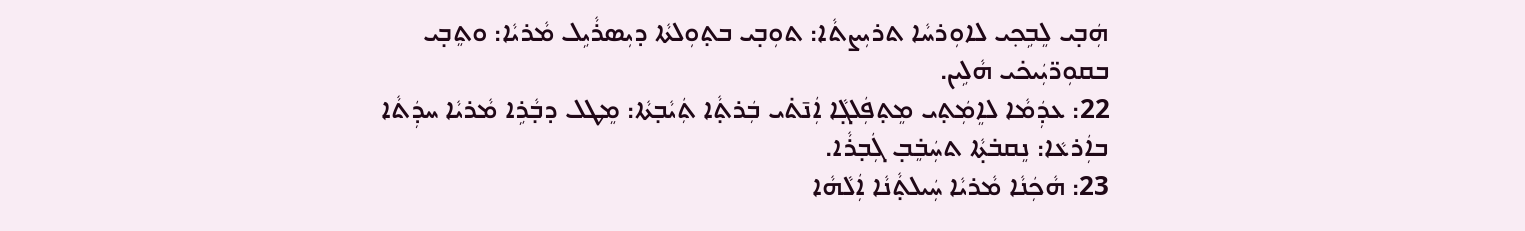ܗܲܒ̣ܝ ܠܸܒܹܟ݂ܝ ܠܐܘܼܪܚܵܐ ܬܪܝܼܨܬܵܐ: ܬܘܼܒ̣ܝ ܒܬ̣ܘܼܠܬܵܐ ܕܝܼܣܪܵܝܹܠ ܡܵܪܝܵܐ: ܘܬܸܒ̣ܝ ܒܩܘܼܖ̈ܝܲܝܟ̇ܝ ܗܵܠܹܝܢ.
22: ܥܕܲܡܵܐ ܠܐܸܡܲܬ̣ܝ ܡܸܬ̣ܦܲܠܓ̣ܵܐ ܐܲܢ̄ܬ̇ܝ ܒܲܪܬ̣ܵܐ ܬܲܝܵܒ̣ܬܵܐ: ܡܸܛܠ ܕܒ̣ܵܪܹܐ ܡܵܪܝܵܐ ܚܕܲܬܵܐ ܒܐܲܪܥܵܐ: ܢܸܩܒ̇ܬ̣ܵܐ ܬܚܲܒܸ̇ܒ̣ ܓܲܒ̣ܪܵܐ.
23: ܗܵܟܲܢܵܐ ܡܵܪܝܵܐ ܚܲܝܠܬ̣ܵܢܵܐ ܐܲܠܵܗܵܐ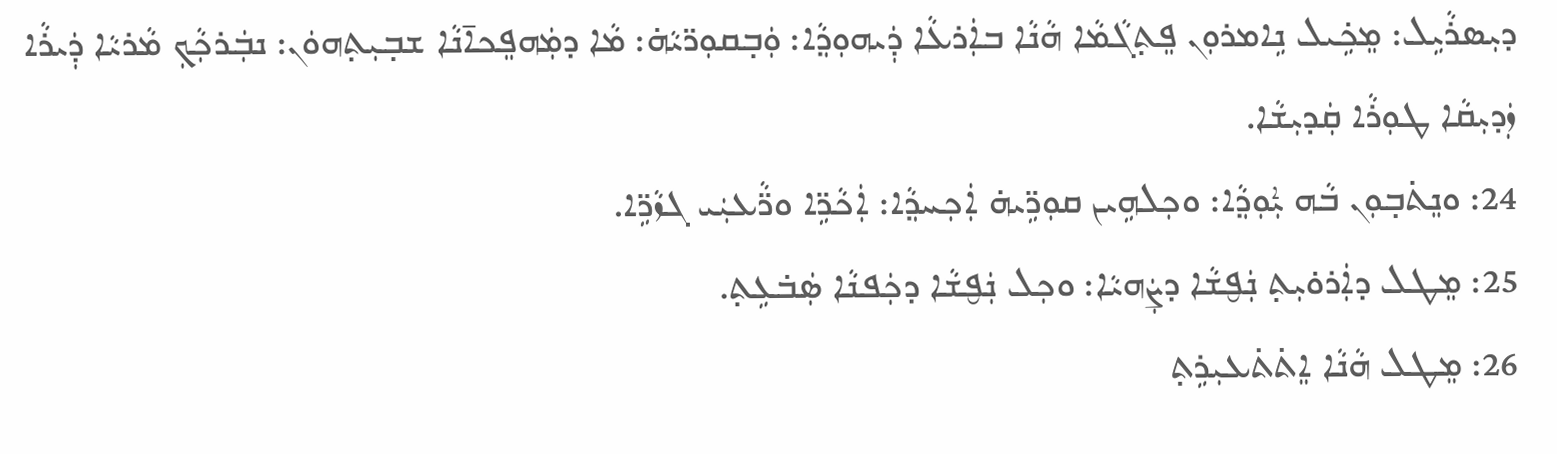ܕܝܼܣܪܵܝܹܠ: ܡܸܟܹ̇ܝܠ ܢܹܐܡܪܘܼܢ ܦܸܬ̣ܓܵܡܵܐ ܗܵܢܵܐ ܒܐܲܪܥܵܐ ܕܲܝܗܘܼܕ݂ܵܐ: ܘܲܒ̣ܩܘܼܖ̈ܝܵܗ̇: ܡܵܐ ܕܡܲܗܦܸܟܐ̄ܢܵܐ ܫܒ̣ܝܼܬ̣ܗܘܿܢ: ܢܒܲܪܟ݂ܵܟ݂ ܡܵܪܝܵܐ ܕܲܝܪܵܐ ܙܲܕܝܼܩܵܐ ܛܘܼܪܵܐ ܩܲܕܝܼܫܵܐ.
24: ܘܢܸܬ̇ܒ̣ܘܼܢ ܒܵܗ ܝܑܼܘܼܕ݂ܵܐ: ܘܟ݂ܠܗܹܝܢ ܩܘܼܖܹ̈ܝܗ̇ ܐܲܟ݂ܚܕ݂ܵܐ: ܐܲܟܵܖܹ̈ܐ ܘܖ̈ܵܥܝܲܝ ܓܙܵܖܹ̈ܐ.
25: ܡܸܛܠ ܕܐܲܪܘ̇ܝܼܬ̣ ܢܲܦ̮ܫܵܐ ܕܨܲܗܝܵܐ: ܘܟ݂ܠ ܢܲܦ̮ܫܵܐ ܕܟܲܦܢܵܐ ܣܲܒ̇ܥܹܬ̣.
26: ܡܸܛܠ ܗܵܢܵܐ ܐܸܬ̇ܬ̇ܥܝܼܪܹܬ̣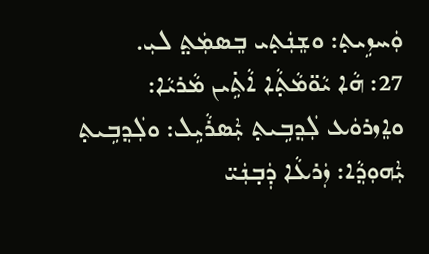ܘܲܚܙܹܝܬ̣: ܘܫܸܢܲܬ̣ܝ ܒܸܣܡܲܬ̤ ܠܝܼ.
27: ܗܵܐ ܝܵܘ̈ܡܵܬ̣ܵܐ ܐܵܬܹ̇ܝܢ ܡܵܪܝܵܐ: ܘܐܸܙܪܘܿܥ ܠܲܕ݂ܒܹܝܬ̣ ܝܑܼܣܪܵܝܹܠ: ܘܠܲܕ݂ܒܹܝܬ̣ ܝܑܼܗܘܼܕ݂ܵܐ: ܙܲܪܥܵܐ ܕܲܒ̣ܢܲܝ̈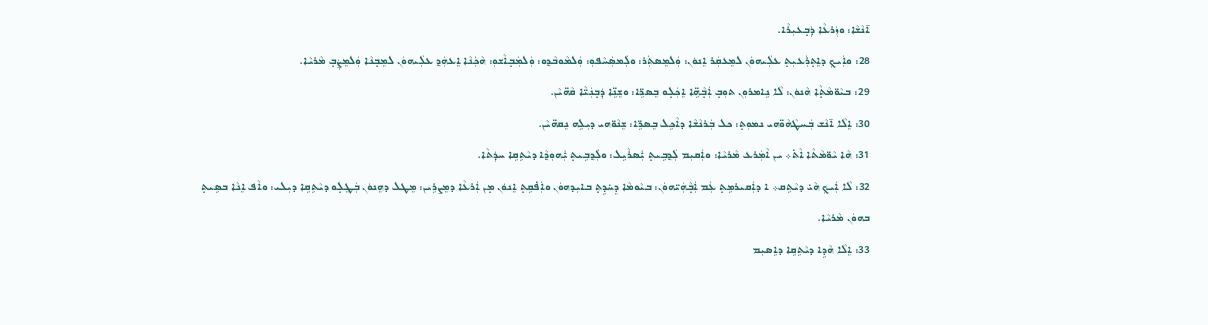ܐ̄ܢܵܫܵܐ: ܘܙܲܪܥܵܐ ܕܲܒ̣ܥܝܼܪܵܐ.
28: ܘܐܲܝܟ݂ ܕܐܸܬ̣ܪܲܥܝܼܬ̣ ܥܠܲܝܗܘܿܢ ܠܡܸܥܩܲܪ ܐܸܢܘܿܢ: ܘܲܠܡܸܣܬܲܪ: ܘܠܲܡܣܲܚܵܦܘܼ: ܘܲܠܡܵܘܒܵܕ݂ܘ: ܘܲܠܡܲܒ̣ܐܵܫܘܼ: ܗܵܟܲܢܵܐ ܐܸܥܗܲܕ݂ ܥܠܲܝܗܘܿܢ ܠܡܸܒ̣ܢܵܐ ܘܲܠܡܸܨܲܒ̣ ܡܵܪܝܵܐ.
29: ܒܝܵܘ̈ܡܵܬ̣ܵܐ ܗܵܢܘܿܢ: ܠܵܐ ܢܹܐܡܪܘܼܢ ܬܘܼܒ̣ ܐܲܒ̣ܵܗܹ̈ܐ ܐܸܟܲܠ̣ܘ ܒܸܣܖܹ̈ܐ: ܘܫܸܢܹ̈ܐ ܕܲܒ̣ܢܲܝ̈ܵܐ ܩܵܗ̈ܝܵܢ.
30: ܐܸܠܵܐ ܐ̄ܢܵܫ ܒܲܚܛܵܗܵܘ̈ܗܝ ܢܡܘܼܬ̣: ܟܠ ܒܲܪܢܵܫܵܐ ܕܐܵܟܹܠ ܒܸܣܖܹ̈ܐ: ܫܸܢܵܘ̈ܗܝ ܕܝܼܠܹܗ ܢܸܩܗ̈ܝܵܢ.
31: ܗܵܐ ܝܵܘ̈ܡܵܬܵܐ ܐܵܬ݁܀ ܝܢ ܐܵܡܲܪܥ ܡܵܪܝܵܐ: ܘܐܲܩܝܼܡ ܠܲܕ݂ܒܹܝܬ̣ ܝܑܼܣܪܵܝܹܠ: ܘܠܲܕ݂ܒܹܝܬ̣ ܝܑܼܗܘܼܕ݂ܵܐ ܕܝܵܬܹܩܹܐ ܚܕܲܬܵܐ.
32: ܠܵܐ ܐܲܝܟ݂ ܗܵܝ̇ ܕܝܵܬܹܩ܀ ܐ ܕܐܲܩܝܪܡܹܬ̣ ܥܲܡ ܐܲܒ̣ܵܗܲܝ̈ܗܘܿܢ: ܒܝܵܘܡܵܐ ܕܸܚ̇ܕܹܬ̣ ܒܐܝܼܕܗܘܿܢ ܘܐܲܦ̇ܩܹܬ̣ ܐܸܢܘܿܢ ܡ̣ܢ ܐܲܪܥܵܐ ܕܡܸܨܪܹܝܢ: ܡܸܛܠ ܕܗܸܢܘܿܢ ܒܲܛܸܠ̣ܘ ܕܝܵܬܹܩܹܐ ܕܝܼܠܝ: ܘܐܵܦ ܐܸܢܵܐ ܒܣܹܝܬ̣ ܒܗܘܿܢ ܡܵܪܝܵܐ.
33: ܐܸܠܵܐ ܗܵܕܹܐ ܕܝܵܬܹܩܹܐ ܕܐܹܣܝܼܡ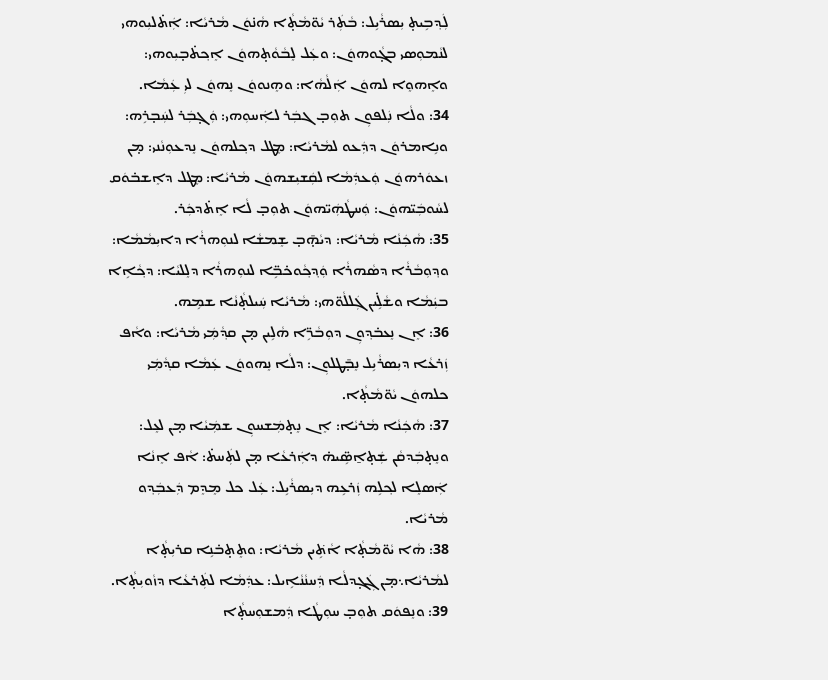ܠܲܕ݂ܒܹܝܬ̣ ܝܼܣܪܵܝܹܠ: ܒܵܬܲܪ ܝܵܘ̈ܡܵܬ̣ܵܐ ܗܵܢ̇ܘܿܢ ܡܵܪܝܵܐ: ܐܲܬ̇ܠܝܼܘܗܝ ܠܢܵܡܘܼܣܝ ܒܓ̣ܵܘܗܘܿܢ: ܘܥܲܠ ܠܸܒܵܘܵܬ̣ܗܘܿܢ ܐܸܟ݂ܬ̇ܒ̣ܝܼܘܗܝ: ܘܐܸܗܘܸܐ ܠܗܘܿܢ ܐܲܠܵܗܵܐ: ܘܗܸܢܘܘܿܢ ܢܸܗܘܿܢ ܠܝܼ ܥܲܡܵܐ.
34: ܘܠܵܐ ܢܲܠܦܘܼܢ ܬܘܼܒ̣ ܓܒܲܪ ܠܐܲܚܘܼܗܝ: ܘܲܓ̣ܒܲܪ ܠܚܲܒ̣ܪܹܗ: ܘܢܹܐܡܪܘܿܢ ܕܕܲܥܘ ܠܡܵܪܝܵܐ: ܡܸܛܠ ܕܟ݂ܠܗܘܿܢ ܢܸܕܥܘܼܢܵܢܝ: ܡ̣ܢ ܙܥܘܿܪܗܘܿܢ ܘܲܥܕܲܡܵܐ ܠܩܲܫܝܼܫܗܘܿܢ ܡܵܪܝܵܐ: ܡܸܛܠ ܕܐܸܫܒ̇ܘܿܩ ܠܚܵܘܒܲܝ̈ܗܘܿܢ: ܘܲܚܛܵܗܲܝ̈ܗܘܿܢ ܬܘܼܒ̣ ܠܵܐ ܐܸܬ̇ܕܟܲܪ.
35: ܗܵܟܲܢܵܐ ܡܵܪܝܵܐ: ܕܝܵܗ̣̄ܒ̣ ܫܸܡܫܵܐ ܠܢܘܼܗܪܵܐ ܕܐܝܼܡܵܡܵܐ: ܘܕ݂ܘܼܒܵܪܵܐ ܕܣܵܗܪܵܐ ܘܲܕ݂ܟ݂ܵܘܟ̇ܒܹ̈ܐ ܠܢܘܼܗܪܵܐ ܕܠܸܠܝܵܐ: ܕܟ݂ܵܐܹܐ ܒܝܲܡܵܐ ܘܫܵܠܹ̇ܝܢ ܓܲܠܠܵܘ̈ܗܝ: ܡܵܪܝܵܐ ܚܲܝܠܬ̣ܵܢܵܐ ܫܡܹܗ.
36: ܐܸܢ ܢܸܥܒ̇ܕ݂ܘܼܢ ܕܘܼܒܵܖܹ̈ܐ ܗܵܠܹܝܢ ܡ̣ܢ ܩܕ݂ܵܡܲܝ ܡܵܪܝܵܐ: ܘܐܵܦ ܙܲܪܥܵܐ ܕܝܼܣܪܵܝܹܠ ܢܸܒ̣̄ܛܠܘܼܢ: ܕܠܵܐ ܢܸܗܘܘܿܢ ܥܲܡܵܐ ܩܕ݂ܵܡܲܝ ܟܠܗܘܿܢ ܝܵܘ̈ܡܵܬ̣ܵܐ.
37: ܗܵܟܲܢܵܐ ܡܵܪܝܵܐ: ܐܸܢ ܢܸܬ̣ܡܲܫܚܘܼܢ ܫܡܲܝܵܐ ܡ̣ܢ ܠܥܸܠ: ܘܢܸܬ̣ܒܲܕܩܵܢ ܫܲܬ̣ܐ̱ܣܹ̈ܝܗ̇ ܕܐܲܪܥܵܐ ܡ̣ܢ ܠܬܲܚܬ̇: ܐܵܦ ܐܸܢܵܐ ܐܲܣܠܸܐ ܠܟ݂ܠܹܗ ܙܲܪܥܹܗ ܕܝܼܣܪܵܝܹܠ: ܥܲܠ ܟܠ ܡܸܕܸܡ ܕܲܥܒܲܕ݂ܘ ܡܵܪܝܵܐ.
38: ܗܵܐ ܝܵܘ̈ܡܵܬ̣ܵܐ ܐܵܬܹ݁ܝܢ ܡܵܪܝܵܐ: ܘܬܸܬ̣ܒ̇ܢܹܐ ܩܪܝܼܬ̣ܵܐ ܠܡܵܪܝܵܐ܆ܡ̣ܢ ܓܲܓ̣ܕܠܵܐ ܕܲܚܢܵܢܵܐܹܝܠ: ܥܕܲܡܵܐ ܠܬܲܪܥܵܐ ܕܙܵܘܝܼܬ̣ܵܐ.
39: ܘܢܸܦܘܿܩ ܬܘܼܒ̣ ܚܘܼܛܵܐ ܕܲܡܫܘܼܚܬ̣ܵܐ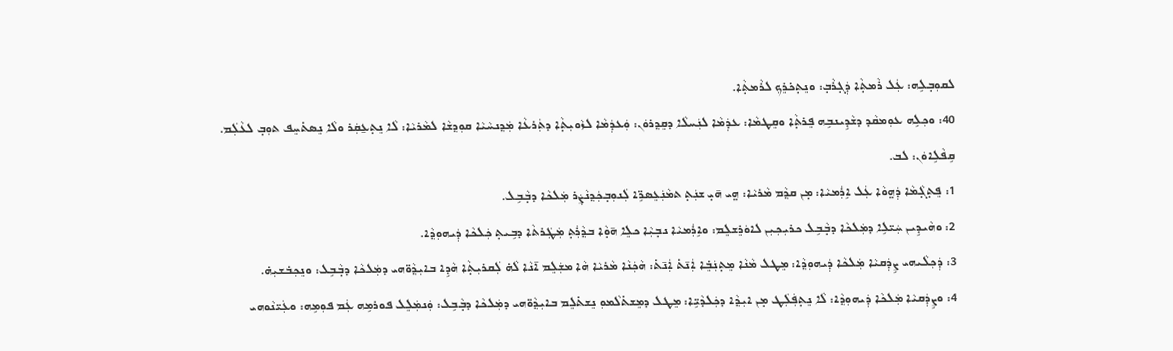ܠܩܘܼܒ̣ܠܹܗ: ܥܲܠ ܪܵܡܬ̣ܵܐ ܕܲܓ̣ܪܵܒ̣: ܘܢܸܬ̣ܟ̇ܪܸܟ݂ ܠܪܵܡܬ̣ܵܐ.
40: ܘܟ݂ܠܹܗ ܥܘܼܡܩܵܕ ܕܫܵܕܹܝܢܒܹܗ ܦܸܪܬ̣ܵܐ ܘܩܸܛܡܵܐ: ܥܕܲܡܵܐ ܠܢܲܚܠܵܐ ܕܩܸܕ݂ܪܘܿܢ: ܘܲܥܕܲܡܵܐ ܠܙܵܘܝܼܬ̣ܵܐ ܕܬܲܪܥܵܐ ܡܲܕ݂ܢܚܵܝܵܐ ܩܘܼܕ݂ܫܵܐ ܠܡܵܪܝܵܐ: ܠܵܐ ܢܸܬ̣ܥ̱ܩܲܪ ܘܠܵܐ ܢܸܣܬ̇ܚܸܦ ܬܘܼܒ̣ ܠܥܵܠܲܡ.
ܩܹܦܵܠܹܐܘܿܢ: ܠܒ.
1: ܦܸܬ̣ܓ̣ܵܡܵܐ ܕܲܗ̤ܘܵܐ ܥܲܠ ܐܹܪܲܡܝܵܐ: ܡ̣ܢ ܩܕ݂ܵܡ ܡܵܪܝܵܐ: ܗ̤ܝ ܗ̄ܝ̣ ܫܢܲܬ̣ ܬܡܵܢܲܥܸܣܖܹ̈ܐ ܠܲܢܘܼܒ̣ܟܲܕ݂ܢܵܨܲܪ ܡܲܠܟܵܐ ܕܒ̣ܵܒܹܠ.
2: ܘܗܵܝܕܹܝܢ ܚܲܝ̈ܠܹܐ ܕܡܲܠܟܵܐ ܕܒ̣ܵܒܹܠ ܟܪܝܼܟ݂ܝܼܢ ܠܐܘܿܪܸܫܠܸܡ: ܘܐܹܪܲܡܝܵܐ ܢܒ̣ܝܼܵܐ ܟܠܸܐ ܗ̄ܘ̣ܵܐ ܒܕ݂ܵܪܲܬ̣ ܡܲܛܲܪܬܵܐ ܕܒܹܝܬ̣ ܟܲܠܟܵܐ ܕܲܝܗܘܼܕ݂ܵܐ.
3: ܕܲܟ݂ܠܵܝܗܝ ܨܹܕܲܩܝܵܐ ܡܲܠܟܵܐ ܕܲܝܗܘܼܕ݂ܵܐ: ܡܸܛܠ ܡܵܢܵܐ ܡܸܬ̣ܢܲܒܸ̇ܐ ܐܲܢ̄ܬ̇ ܐܲܢ̄ܬ̇: ܗܵܟܲܢܵܐ ܡܵܪܝܵܐ ܗܵܐ ܡܫܲܠܸܡ ܐ̄ܢܵܐ ܠܵܗ̇ ܠܲܩܪܝܼܬ̣ܵܐ ܗܵܕܹܐ ܒܐܝܼܕ݂ܵܘ̈ܗܝ ܕܡܲܠܟܵܐ ܕܒ̣ܵܒܹܠ: ܘܢܸܟ݂ܒ̇ܫܝܼܗ̇.
4: ܘܨܹܕܲܩܝܵܐ ܡܲܠܟܵܐ ܕܲܝܗܘܼܕ݂ܵܐ: ܠܵܐ ܢܸܬ̣ܦܲܠܲܛ ܡ̣ܢ ܐܝܼܕ݂ܵܐ ܕܟܲܠܕܵܝܹ̈ܐ: ܡܸܛܠ ܕܡܸܫܬ̇ܠܵܡܘܼ ܢܸܫܬ̇ܠܸܡ ܒܐܝܼܕ݂ܵܘ̈ܗܝ ܕܡܲܠܟܵܐ ܕܒ̣ܵܒܹܠ: ܘܲܢܡܲܠܸܠ ܦܘܪܡܹܗ ܥܲܡ ܦܘܼܡܹܗ: ܘܥܲܝ̈ܢܵܘܗܝ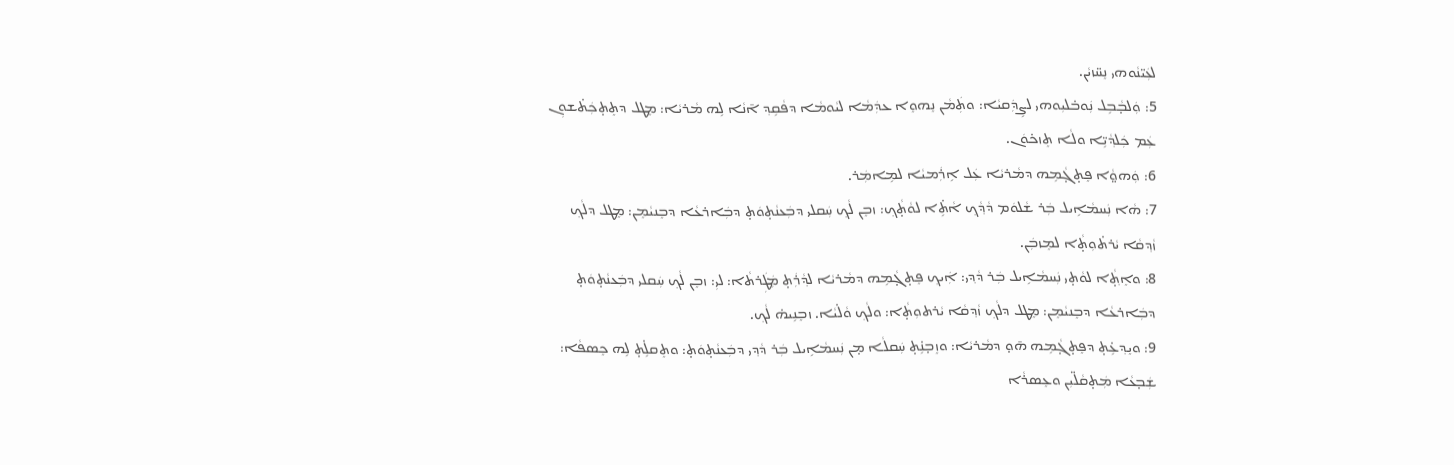ܠܥܲܝ̈ܢܵܘܗܝ ܢܸܚ̈ܙܝܵܢ.
5: ܘܲܠܒ̣ܵܒܹܠ ܢܲܘܒ̇ܠܝܼܘܗܝ ܠܨܹܕܲܩܝܵܐ: ܘܬܲܡܵܢ ܢܸܗܘܸܐ ܥܕܲܡܵܐ ܠܝܵܘܡܵܐ ܕܦܵܩܹܕ݂ ܐ̄ܢܵܐ ܠܹܗ ܡܵܪܝܵܐ: ܡܸܛܠ ܕܬܸܬ̣ܟܲܬ̇ܫܘܼܢ ܥܲܡ ܟܲܠܕ݂ܵܝܹ̈ܐ ܘܠܵܐ ܬܸܙܟ̇ܘܿܢ.
6: ܘܲܗܘ̤ܵܐ ܦܸܬ̣ܓ̣ܵܡܹܗ ܕܡܵܪܝܵܐ ܥܲܠ ܐܹܪܲܡܝܵܐ ܠܡܹܐܡܲܪ.
7: ܗܵܐ ܢܲܚܡܵܐܹܝܠ ܒܲܪ ܫܵܠܘܿܡ ܕܵܕ݂ܵܟ݂ ܐܵܬܹ̇ܐ ܠܘܵܬ̣ܵܟ݂: ܙܒܸܢ ܠܵܟ݂ ܚܲܩܠܝ ܕܒܲܥܢܵܬ̣ܘܿܬ̣ ܕܒܲܐܪܥܵܐ ܕܒܸܢܝܵܡܸܢ: ܡܸܛܠ ܕܠܵܟ݂ ܙܵܕ݂ܩܵܐ ܝܵܪܬ̇ܘܼܬ̣ܵܐ ܠܡܸܙܒܲܢ.
8: ܘܐܸܬ݂̣ܵܐ ܠܘܵܬ̣ܝ ܢܲܚܡܵܐܹܝܠ ܒܲܪ ܕܵܕ݂ܝ: ܐܲܝܟ݂ ܦܸܬ̣ܓ̣ܵܡܹܗ ܕܡܵܪܝܵܐ ܠܕ݂ܵܪܲܬ̣ ܡܲܛܲܪܬܵܐ: ܠܝܼ: ܙܒܸܢ ܠܵܟ݂ ܚܲܩܠܝ ܕܒܲܥܢܵܬ̣ܘܿܬ̣ ܕܒܲܐܪܥܵܐ ܕܒܸܢܝܵܡܸܢ: ܡܸܛܠ ܕܠܵܟ݂ ܙܵܕ݂ܩܵܐ ܝܵܪܬܘܼܬ̣ܵܐ: ܘܠܵܟ݂ ܘܵܠ̇ܝܵܐ. ܙܒܸܢܹܝܗ̇ ܠܵܟ݂.
9: ܘܝܸܕ݂ܥܹ̇ܬ̣ ܕܦܸܬ̣ܓ̣ܵܡܹܗ ܗ̄ܘ̣ ܕܡܵܪܝܵܐ: ܘܙܸܒ̣ܢܹ̇ܬ̣ ܚܲܩܠܵܐ ܡ̣ܢ ܢܲܚܡܵܐܹܝܠ ܒܲܪ ܕܵܕ݂ܝ ܕܒܲܥܢܵܬ̣ܘܿܬ̣: ܘܬܸܩܠܹ̇ܬ̣ ܠܹܗ ܟܸܣܦܵܐ: ܫܲܒ̣ܥܵܐ ܡܲܬ̣ܩܵܠ̈ܝܼܢ ܘܥܸܣܪܵܐ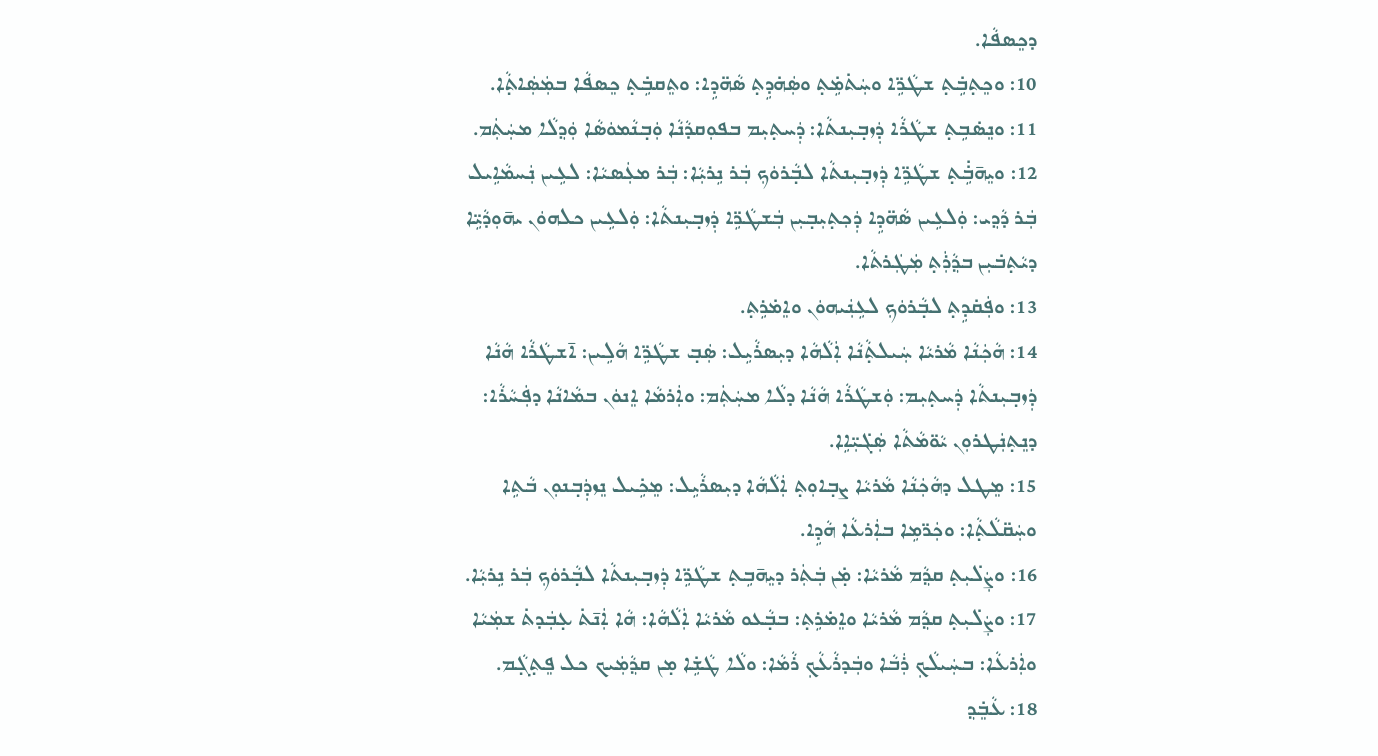ܕܟܸܣܦܵܐ.
10: ܘܟܸܬ̣ܒܹ̇ܬ̣ ܫܛܵܖܹ̈ܐ ܘܚܲܬ̇ܡܹ̇ܬ̣ ܘܣܲܗ̇ܕܹܬ̣ ܣܵܗ̈ܕܹܐ: ܘܬܸܩܒܹ̇ܬ̣ ܟܸܣܦܵܐ ܒܡܲܣܲܐܬ̣ܵܐ.
11: ܘܢܸܣ̇ܒܹܬ̣ ܫܛܵܪܵܐ ܕܲܙܒ̣ܝܼܢܬܵܐ: ܕܲܚܬ̣ܝܼܡ ܒܦܘܼܩܕܵܢܵܐ ܘܲܒ̣ܢܵܡܘܿܣܵܐ ܘܲܕ݂ܠܵܐ ܡܚܲܬܲܡ.
12: ܘܝܸܗ̄ܒܹ̇݁ܬ̣ ܫܛܵܖܹ̈ܐ ܕܲܙܒ̣ܝܼܢܬܵܐ ܠܒ̣ܵܪܘܿܟ݂ ܒܲܪ ܢܹܪܝܼܵܐ: ܒܲܪ ܡܥܲܣܝܵܐ: ܠܥܹܝܢ ܢܲܚܡܵܐܹܝܠ ܒܲܪ ܕܵܕ݂ܝ: ܘܲܠܥܹܝܢ ܣܵܗ̈ܕܹܐ ܕܲܟ݂ܬ̣ܝܼܒ̣ܝܼܢ ܒܲܫܛܵܖܹ̈ܐ ܕܲܙܒ̣ܝܼܢܬܵܐ: ܘܲܠܥܹܝܢ ܟܠܗܘܿܢ ܝܗ̄ܘܼܕܵܝܹ̈ܐ ܕܝܵܬ̣ܒ̇ܝܼܢ ܒܕ݂ܵܪܲܬ̣ ܡܲܛܲܪܬܵܐ.
13: ܘܦܲܩ̇ܕܹܬ̣ ܠܒ̣ܵܪܘܿܟ݂ ܠܥܹܢܲܝܗܘܿܢ ܘܐܸܡ̇ܪܹܬ̣.
14: ܗܵܟܲܢܵܐ ܡܵܪܝܵܐ ܚܲܝܠܬ̣ܵܢܵܐ ܐܲܠܵܗܵܐ ܕܝܼܣܪܵܝܹܠ: ܣܲܒ̣ ܫܛܵܖܹ̈ܐ ܗܵܠܹܝܢ: ܐ̄ܫܛܵܪܵܐ ܗܵܢܵܐ ܕܲܙܒ̣ܝܼܢܬܵܐ ܕܲܚܬ̣ܝܼܡ: ܘܲܫܛܵܪܵܐ ܗܵܢܵܐ ܕܠܵܐ ܡܚܲܬܲܡ: ܘܐܲܪܡܵܐ ܐܸܢܘܿܢ ܒܡܵܐܢܵܐ ܕܦܲܚܵܪܵܐ: ܕܢܸܬ̣ܢܲܛܪܘܼܢ ܝܵܘ̈ܡܵܬܵܐ ܣܲܓ̇ܝܼ̈ܐܹܐ.
15: ܡܸܛܠ ܕܗܵܟܲܢܵܐ ܡܵܪܝܵܐ ܨܒ̣ܐܘܼܬ̣ ܐܲܠܵܗܵܐ ܕܝܼܣܪܵܝܹܠ: ܡܸܟܹ̇ܝܠ ܢܸܙܕܲܒ̣ܢܘܼܢ ܒܵܬܹܐ ܘܚܲܩ̈ܠܵܬ̣ܵܐ: ܘܟܲܖ̈ܡܹܐ ܒܐܲܪܥܵܐ ܗܵܕܹܐ.
16: ܘܨܲܠ̇ܝܼܬ̣ ܩܕ݂ܵܡ ܡܵܪܝܵܐ: ܡ̣̇ܢ ܒܲܬܲܪ ܕܝܸܗ̄ܒܹܬ̣ ܫܛܵܖܹ̈ܐ ܕܲܙܒ̣ܝܼܢܬܵܐ ܠܒ̣ܵܪܘܿܟ݂ ܒܲܪ ܢܹܪܝܼܵܐ.
17: ܘܨܲܠ̇ܝܼܬ̣ ܩܕ݂ܵܡ ܡܵܪܝܵܐ ܘܐܸܡ̇ܪܹܬ̣: ܒܒ̣ܵܥܘ ܡܵܪܝܵܐ ܐܲܠܵܗܵܐ: ܗܵܐ ܐܲܢ̄ܬ̇ ܥ̣ܒܲܕܬ̇ ܫܡܲܝܵܐ ܘܐܲܪܥܵܐ: ܒܚܲܝܠܵܟ݂ ܪܲܒܵܐ ܘܒܲܕܪܵܥܵܟ݂ ܪܵܡܵܐ: ܘܠܵܐ ܛܵܫܹ̇ܐ ܡ̣ܢ ܩܕ݂ܵܡܲܝܟ ܟܠ ܦܸܬ̣ܓ̣ܵܡ.
18: ܥܵܒܸ݁ܕ݂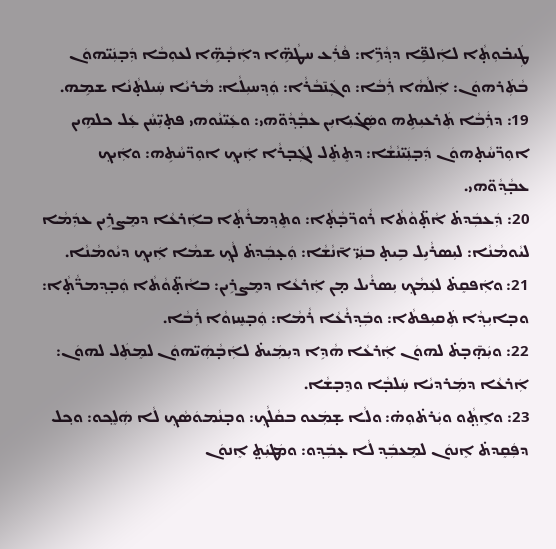ܛܲܝܒ̇ܘܼܬ̣ܵܐ ܠܐܲܠܦܹ̈ܐ ܕܕ݂ܵܖܹ̈ܐ: ܦܵܪܲܥ ܚܛܵܗܹ̈ܐ ܕܐܲܒ̣ܵܗܹ̈ܐ ܠܥܘܼܒܵܐ ܕܲܒ̣ܢܲܝ̈ܗܘܿܢ ܒܵܬܲܪܗܘܿܢ: ܐܲܠܵܗܵܐ ܪܲܒܵܐ: ܘܓܲܢ̄ܒܵܪܵܐ: ܘܲܕ݂ܚܝܼܠܵܐ: ܡܵܪܝܵܐ ܚܲܝܠܬ̣ܵܢܵܐ ܫܡܹܗ.
19: ܕܪܲܒܵܐ ܬܲܪܥܝܼܬܹܗ ܘܣܲܓ̇ܝܼܐܝܼܢ ܥܒ̣ܵܕ݂ܵܘ̈ܗܝ: ܘܥܲܝ̈ܢܵܘܗܝ ܦܬ̣ܝܼ̈ܚܵܢ ܥܲܠ ܟܠܗܹܝܢ ܐܘܼܖ̈ܚܵܬ̣ܗܘܿܢ ܕܲܒ̣ܢܲܝ̈ܢܵܫܵܐ: ܕܬܸܬܸ̇ܠ ܠܓܲܒ̣ܪܵܐ ܐܲܝܟ݂ ܐܘܼܖ̈ܚܵܬܹܗ: ܘܐܲܝܟ݂ ܥܒ̣ܵܕ݂ܵܘ̈ܗܝ.
20: ܕܲܥܒܲܕܬ̇ ܐܵܬ̣̈ܘܵܬܵܐ ܪܵܘܖ̈ܒ̣ܵܬ̣ܵܐ: ܘܬܸܕ݂ܡܪܵܬ̣ܵܐ ܒܐܲܪܥܵܐ ܕܡܸܨܪܹܝܢ ܥܕܲܡܵܐ ܠܝܵܘܡܵܢܵܐ: ܠܝܼܣܪܵܝܹܠ ܒܹܝܬ̣ ܒܢܲܝ̈ ܐ̄ܢܵܫܵܐ: ܘܲܥ̣ܒܲܕܬ̇ ܠܵܟ݂ ܫܡܵܐ ܐܲܝܟ݂ ܕܝܵܘܡܵܢܵܐ.
21: ܘܐܲܦܩܸܬ̇ ܠܥܲܡܵܟ݂ ܝܼܣܪܵܝܠ ܡ̣ܢ ܐܲܪܥܵܐ ܕܡܸܨܪܹܝܢ: ܒܐܵܬ̣̈ܘܵܬܵܐ ܘܲܒ̣ܕ݂ܡܖ̈ܵܬ̣ܵܐ: ܘܒ̣ܐܝܼܕ݂ܵܐ ܬܲܩܝܼܦܬܵܐ: ܘܒܲܕ݂ܪܵܥܵܐ ܪܵܡܵܐ: ܘܲܒ̣ܚܸܙܘܵܐ ܪܲܒܵܐ.
22: ܘܝܲܗ̣̄ܒ̣ܬ̇ ܠܗܘܿܢ ܐܲܪܥܵܐ ܗܵܕܹܐ ܕܝܼܡܲܝܬ̇ ܠܐܲܒ̣ܵܗܲܝ̈ܗܘܿܢ ܠܡܸܬܲܠ ܠܗܘܿܢ: ܐܲܪܥܵܐ ܕܡܲܪܕܝܵܐ ܚܲܠܒ̣ܵܐ ܘܕܸܒ̣ܫܵܐ.
23: ܘܐܸܬ̣݂ܵܘ ܘܝܲܪܬ̇ܘܼܗ̇: ܘܠܵܐ ܫ̣ܡܲܥܘ ܒܩܵܠܵܟ݂: ܘܒ̣ܢܵܡܘܿܣܵܟ݂ ܠܵܐ ܗܲܠܸܟ݂ܘ: ܘܟ݂ܠ ܕܦܲܩܸܕܬ̇ ܐܸܢܘܿܢ ܠܡܸܥܒܲܕ݂ ܠܵܐ ܥ̣ܒܲܕ݂ܘ: ܘܡܲܛܝܲܬ̤ ܐܸܢܘܿܢ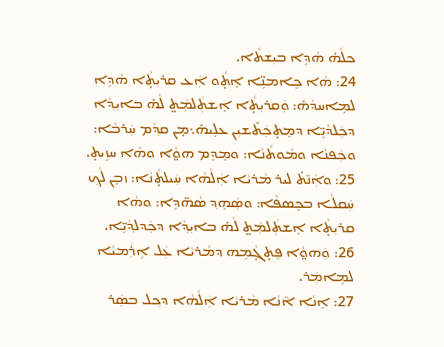ܟܠܵܗ̇ ܗܵܕܹܐ ܒܝܼܫܬܵܐ.
24: ܗܵܐ ܟܹܐܡܢܹ̈ܐ ܐܸܬ̣ܵܘ ܐܲܥ ܩܪܝܼܬ̣ܵܐ ܗܵܕܹܐ ܠܡܹܐܚܕܵܗ̇: ܘܲܩܪܝܼܬ̣ܵܐ ܐܸܫܬܲܠܡܲܬ̤ ܠܵܗ̇ ܒܐܝܼܕ݂ܵܐ ܕܟܲܠܕܵܝܹ̈ܐ ܕܡܸܬ̣ܟܲܬ̇ܫܝܼܢ ܥܠܹܝܗ̇܆ܡ̣ܢ ܩܕ݂ܵܡ ܚܲܪܒܵܐ: ܘܟܲܦܢܵܐ ܘܡܵܘܬܵܢܵܐ: ܘܡܸܕܸܡ ܗܘ̤ܵܐ ܘܗܵܐ ܚܙܹܝܬ̣.
25: ܘܐܲܢ̄ܬ̇ ܠܝܪ ܡܵܪܝܵܐ ܐܲܠܵܗܵܐ ܚܲܝܠܬ̣ܵܢܵܐ: ܙܒܸܢ ܠܵܟ݂ ܚܲܩܠܵܐ ܒܟܸܣܦܵܐ: ܘܣܲܗܸܕ݂ ܣܵܗ̈ܕܹܐ: ܘܗܵܐ ܩܪܝܼܬ̣ܵܐ ܐܸܫܬܲܠܡܲܬ̤ ܠܵܗ̇ ܒܐܝܼܕ݂ܵܐ ܕܟܲܕܠܕ݂ܵܝܹ̈ܐ.
26: ܘܲܗܘ̤ܵܐ ܦܸܬ̣ܓ̣ܵܡܹܗ ܕܡܵܪܝܵܐ ܥܲܠ ܐܹܪܲܡܝܵܐ ܠܡܹܐܡܲܪ.
27: ܐܸܢܵܐ ܐ̄ܢܵܐ ܡܵܪܝܵܐ ܐܲܠܵܗܵܐ ܕܟ݂ܠ ܒܣܲܪ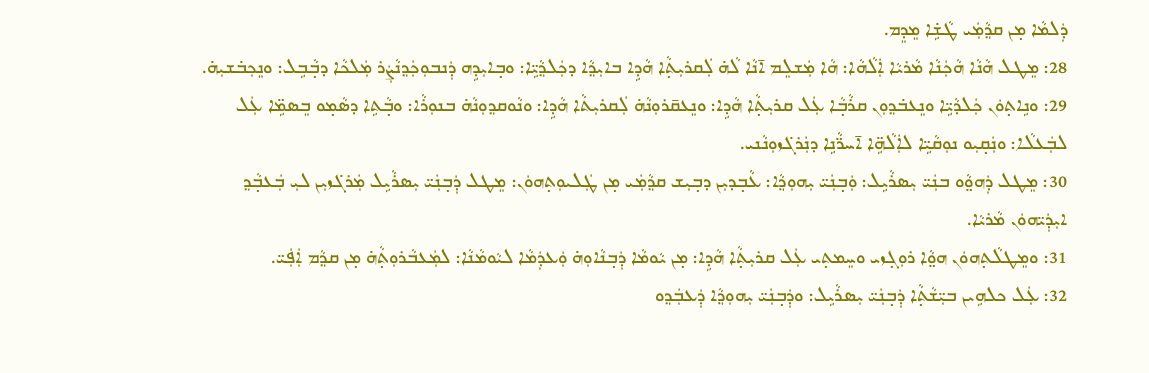ܕܲܠܡܵܐ ܡ̣ܢ ܩܕ݂ܵܡܲܝ ܛܵܫܹ̇ܐ ܡܸܕܸܡ.
28: ܡܸܛܠ ܗܵܢܵܐ ܗܵܟܲܢܵܐ ܡܵܪܝܵܐ ܐܲܠܵܗܵܐ: ܗܵܐ ܡܲܫܠܸܡ ܐ̄ܢܵܐ ܠܵܗ̇ ܠܲܩܪܝܼܬ̣ܵܐ ܗܵܕܹܐ ܒܐܝܼܕ݂ܵܐ ܕܟܲܠܕ݂ܵܝܹ̈ܐ: ܘܒ̣ܐܝܼܕܹܗ ܕܲܢܒܘܼܟܲܕ݂ܢܵܨܲܪ ܡܲܠܟܵܐ ܕܒ̣ܵܒܹܠ: ܘܢܸܟ݂ܒ̇ܫܝܼܗ̇.
29: ܘܢܹܐܬ̣ܘܿܢ ܟܲܠܕܵܝܹ̈ܐ ܘܢܸܥܒ̇ܕ݂ܘܼܢ ܩܪܵܒ̣ܵܐ ܥܲܠ ܩܪܝܼܬ̣ܵܐ ܗܵܕܹܐ: ܘܢܸܥܩ̄ܪܘܼܢܵܗ̇ ܠܲܩܪܝܼܬܵܐ ܗܵܕܹܐ: ܘܢܵܘܩܕ݂ܘܼܢܵܗ̇ ܒܢܘܼܪܵܐ: ܘܒ̣ܵܬܹܐ ܕܣܵܡ̣ܘ ܒܸܣܡܹ̈ܐ ܥܲܠ ܠܒܲܥܠܵܐ: ܘܢܲܩ̣ܝܼܘ ܢܘܼܩܵܝܹ̈ܐ ܠܐܲܠܵܗܹ̈ܐ ܐ̄ܚܖ̈ܵܢܹܐ ܕܢܲܪܓ̇ܙܘܼܢܵܢܝ.
30: ܡܸܛܠ ܕܲܗܘ̤ܵܘ ܒܢܲܝ̈ ܝܼܣܪܵܝܹܠ: ܘܲܒ̣ܢܲܝ̈ ܝܼܗܘܼܕ݂ܵܐ: ܥܵܒ̣ܕܝܼܢ ܕܒ̣ܝܼܫ ܩܕ݂ܵܡܲܝ ܡ̣ܢ ܛܲܠܝܘܼܬ̣ܗܘܿܢ: ܡܸܛܠ ܕܲܒ̣ܢܲܝ̈ ܝܼܣܪܵܝܹܠ ܡܲܪܓ̇ܙܝܼܢ ܠܝܼ ܒܲܥܒ̣ܵܕ݂ ܐܝܼܕܲܝ̈ܗܘܿܢ ܡܵܪܝܵܐ.
31: ܘܡܸܛܠܵܬ̣ܗܘܿܢ ܗܘ̤ܵܐ ܪܘܼܓ̣ܙܝ ܘܚܸܡܬ̣ܝ ܥܲܠ ܩܪܝܼܬ̣ܵܐ ܗܵܕܹܐ: ܡ̣ܢ ܝܵܘܡܵܐ ܕܲܒ̣ܢܵܐܘܼܗ̇ ܘܲܥܕܲܡܵܐ ܠܝܵܘܡܵܢܵܐ: ܠܡܲܥܒܵܪܘܼܬ̣ܵܗ̇ ܡ̣ܢ ܩܕ݂ܵܡ ܐܲܦܲܝ̈.
32: ܥܲܠ ܟܠܗܹܝܢ ܒܝܼ̈ܫܵܬ̣ܵܐ ܕܲܒ̣ܢܲܝ̈ ܝܼܣܪܵܝܹܠ: ܘܕܲܒ̣ܢܲܝ̈ ܝܼܗܘܼܕ݂ܵܐ ܕܲܥܒܲܕ݂ܘ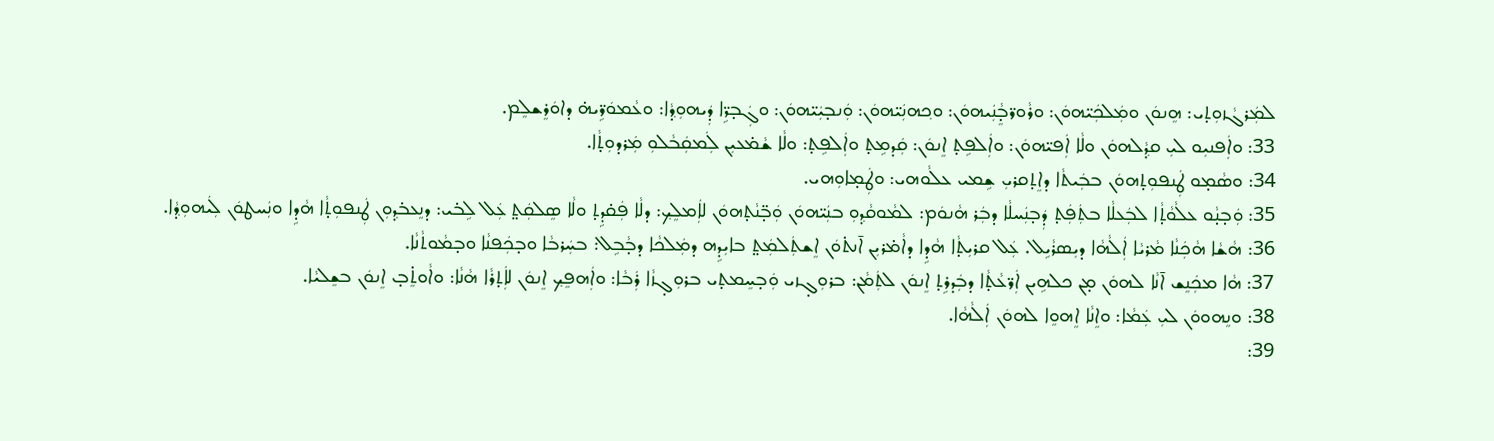ܠܡܲܪܓܵܙܘܼܬ̣ܝ: ܗܸܢܘܿܢ ܘܡܲܠܟܲܝ̈ܗܘܿܢ: ܘܪܵܘܖ̈ܒ̣ܸܵܢܲܝܗܘܿܢ: ܘܟ݂ܗܢܲܝ̈ܗܘܿܢ: ܘܲܢܒ̣ܝܲܝ̈ܗܘܿܢ: ܘܓܲܒ̣ܖܹ̈ܐ ܕܲܝܗܘܼܕ݂ܵܐ: ܘܥܵܡܘܿܖܹ̈ܝܗ̇ ܕܐܘܿܪܸܫܠܸܡ.
33: ܘܐܲܦܢܝܼܘ ܠܝܼ ܩܕ݂ܵܠܗܘܿܢ ܘܠܵܐ ܐܲܦܝ̈ܗܘܿܢ: ܘܐܲܠܦܹܬ̣ ܐܸܢܘܿܢ: ܩܲܕܡܹܬ̣ ܘܐܲܠܦܹܬ̣: ܘܠܵܐ ܫܵܡ̇ܥܝܼܢ ܠܲܡܩܲܒܵܠܘܼ ܡܲܪܕܘܼܬ̣ܵܐ.
34: ܘܣܵܡ̣ܘ ܛܲܢܦܘܼܬ̣ܗܘܿܢ ܒܒܲܝܬܵܐ ܕܐܸܬ̣ܩܪܝܼ ܫܹܡܝ ܥܠܵܘܗܝ: ܘܛܲܡ̣ܐܘܼܗܝ.
35: ܘܲܒ̣ܢ̣ܵܘ ܥܠܵܘܵܬ̣ܵܐ ܠܒܲܥܠܵܐ ܒܬܲܦܲܬ̣ ܕܲܒ̣ܢܲܚܠܵܐ ܕܒܲܪ ܗܵܢܘܿܡ: ܠܡܵܘܩܵܕ݂ܘܼ ܒܢܲܝ̈ܗܘܿܢ ܘܲܒ̣̈ܢܵܬ̣ܗܘܿܢ ܠܐܲܡܠܸܟ݂: ܕܠܵܐ ܦܲܩ̇ܕܹܬ̣ ܘܠܵܐ ܣܸܠܩܲܬ̤ ܥܲܠ ܠܹܒ̇ܝ: ܕܢܸܥܒ̇ܕ݂ܘܼܢ ܛܲܢܦܘܼܬ̣ܵܐ ܗܵܕܹܐ ܘܢܲܚܛܘܿܢ ܠܲܝܗܘܼܕ݂ܵܐ.
36: ܗܵܫܵܐ ܗܵܟܲܢܵܐ ܡܵܪܝܵܐ ܐܲܠܵܗܵܐ ܕܝܼܣܪܵܝܹܠ. ܥܲܠ ܩܪܝܼܬ̣ܵܐ ܗܵܕܹܐ ܕܐܵܡ̇ܪܝܼܢ ܐ̄ܢܬ̇ܘܿܢ ܐܸܫܬܲܠܡܲܬ̤ ܒܐܝܼܕܹܗ ܕܡܲܠܟܵܐ ܕܒ̣ܵܒܹܠ: ܒܚܲܪܒܵܐ ܘܒ̣ܟܲܦܢܵܐ ܘܒ̣ܡܵܘܬܵܢܵܐ.
37: ܗܵܐ ܡܟܲܢܸܫ ܐ̄ܢܵܐ ܠܗܘܿܢ ܡ̣ܢ ܟܠܗܹܝܢ ܐܲܖ̈ܥܵܬ̣ܵܐ ܕܒܲܕܪܹܬ̣ ܐܸܢܘܿܢ ܠܬܲܡܵܢ: ܒܪܘܼܓ̣ܙܝ ܘܲܒ̣ܚܸܡܬ̣ܝ ܒܪܘܼܓ̣ܙܵܐ ܪܲܒܵܐ: ܘܐܲܗܦܸܟ݂ ܐܸܢܘܿܢ ܠܐܲܬ̣ܪܵܐ ܗܵܢܵܐ: ܘܐܵܘܬܸ̇ܒ̣ ܐܸܢܘܿܢ ܒܫܸܠܝܵܐ.
38: ܘܢܸܗܘܘܿܢ ܠܝܼ ܥܲܡܵܐ: ܘܐܸܢܵܐ ܐܸܗܘܸܐ ܠܗܘܿܢ ܐܲܠܵܗܵܐ.
39: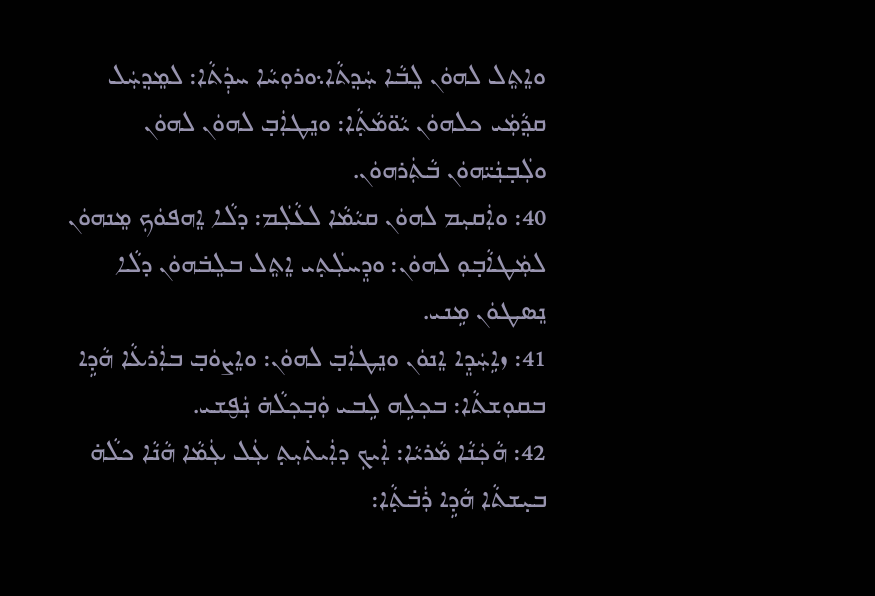ܘܐܸܬܸܠ ܠܗܘܿܢ ܠܸܒܵܐ ܚܲܕ݂ܬܵܐ܆ܘܪܘܼܚܵܐ ܚܕܲܬܵܐ: ܠܡܸܕ݂ܚܲܠ ܩܕ݂ܵܡܲܝ ܟܠܗܘܿܢ ܝܵܘ̈ܡܵܬ̣ܵܐ: ܘܢܸܛܐܲܒ̣ ܠܗܘܿܢ ܠܗܘܿܢ ܘܠܲܒ̣ܢܲܝ̈ܗܘܿܢ ܒܵܬܲܪܗܘܿܢ.
40: ܘܐܲܩܝܼܡ ܠܗܘܿܢ ܩܝܵܡܵܐ ܠܥܵܠܲܡ: ܕܠܵܐ ܐܸܗܦܘܿܟ݂ ܡܸܢܗܘܿܢ ܠܡܲܛܐܵܒ̣ܘܼ ܠܗܘܿܢ: ܘܕܸܚܠܲܬ̣ܝ ܐܸܬܸܠ ܒܠܸܒ̇ܗܘܿܢ ܕܠܵܐ ܢܸܣܛܘܿܢ ܡܹܢܝ.
41: ܙܐܹܚܲܕܸܐ ܐܸܢܘܿܢ ܘܢܸܛܐܲܒ̣ ܠܗܘܿܢ: ܘܐܸܨܘܿܒ̣ ܒܐܲܪܥܵܐ ܗܵܕܹܐ ܒܩܘܼܫܬܵܐ: ܒܟ݂ܠܹܗ ܠܹܒܝ ܘܲܒ̣ܟ݂ܠܵܗ̇ ܢܲܦ̮ܫܝ.
42: ܗܵܟܲܢܵܐ ܡܵܪܝܵܐ: ܐܲܝܟ݂ ܕܐܲܝܬ̇ܝܼܬ̣ ܥܲܠ ܥܲܡܵܐ ܗܵܢܵܐ ܟܠܵܗ̇ ܒܝ̣ܫܬܵܐ ܗܵܕܹܐ ܪܲܒ̇ܬ̣ܵܐ: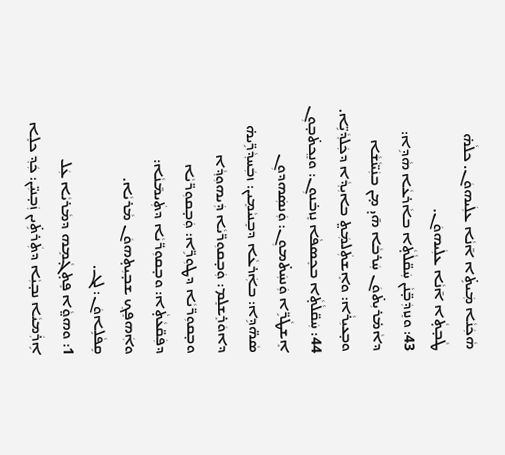ܗܵܟܲܢܵܐ ܡܲܝܬܹ̇ܐ ܐ̄ܢܵܐ ܥܠܲܝܗܘܿܢ. ܟܠܵܗ̇ ܛܵܒ̣ܬ̣ܵܐ ܐ̄ܢܵܐ ܥܠܲܝܗܘܿܢ.
43: ܘܢܸܙܕܲܒ̣̈ܢܵܢ ܚܲܩ̈ܠܵܬ̣ܵܐ ܒܐܵܪܥܵܐ ܗܵܕܹܐ: ܕܐܵܡ̇ܪܝܼܬ̇ܘܿܢ ܚܲܪܒܵܐ ܗ̄ܝ̣ ܡ̣ܢ ܒܢܲܝ̈ܢܵܫܵܐ ܘܒ̣ܥܝܼܪܵܐ: ܘܐܸܫܬܲܠܡܲܬ̤ ܒܐܝܼܕ݂ܵܐ ܕܟܲܠܕ݂ܵܝܹ̈ܐ.
44: ܚܲܩ̈ܠܵܬ̣ܵܐ ܒܟܸܣܦܵܐ ܢܸܙܒ̇ܢܘܼܢ: ܘܢܸܟ݂ܬ̇ܒ̣ܘܼܢ ܐܸܫܛܵܖܹ̈ܐ ܘܲܢܚܲܬ̇ܡܘܼܢ: ܘܲܢܣܲܗܕܘܼܢ ܣܵܗ̈ܕܹܐ: ܒܐܲܪܥܵܐ ܕܒܸܢܝܵܡܸܝܢ: ܙܒܲܚܕ݂ܵܖܹ̈ܝܗ̇ ܕܐܘܿܪܸܫܠܸܡ: ܘܲܒ̣ܩܘܼܖ̈ܝܵܐ ܕܲܝܗܘܼܕ݂ܵܐ ܘܒ̣ܩܘܼܖ̈ܝܵܐ ܕܛܘܼܖܹ̈ܐ: ܘܲܒ̣ܩܘܼܖ̈ܝܵܐ ܕܦܲܩ̈ܥܵܬ̣ܵܐ: ܘܒ̣ܩܘܼܖ̈ܝܵܐ ܕܬܲܝܡ̄ܢܵܐ: ܘܐܲܗܦܸܟ݂ ܫܒ̣ܝܼܬ̣ܗܘܿܢ ܡܵܪܝܵܐ.
ܩܹܦܵܠܹܐܘܿܢ: ܠܓ.
1: ܘܗܘ̤ܵܐ ܦܸܬ̣ܓ̣ܵܡܹܗ ܕܡܵܪܝܵܐ ܥܲܠ ܐܹܪܲܡܝܵܐ ܢܒ̣ܝܼܵܐ ܕܬܲܪܬܹ̇ܝܢ ܙܲܒ̣ܢܝܼ̈ܢ: ܟܲܕ݂ ܟܠܸܐ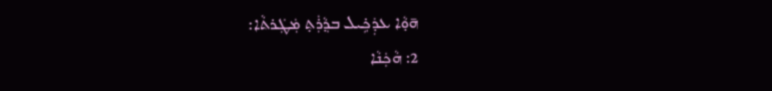ܗ̄ܘ̣ܵܐ ܥܕܲܟܹ̇ܝܠ ܒܕ݂ܵܪܲܬ̣ ܡܲܛܲܪܬܵܐ:
2: ܗܵܟܲܢܵܐ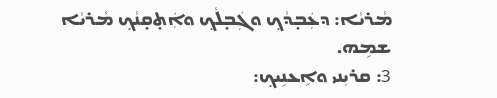ܡܵܪܝܵܐ: ܕܥܲܒ̣ܕܵܟ݂ ܘܓܲܒ̣ܠܵܟ݂ ܘܐܲܬ̣ܩ̣ܢܵܟ݂ ܡܵܪܝܵܐ ܫܡܹܗ.
3: ܩܪܝܼܢܝ ܘܐܹܥܢܹܝܟ݂: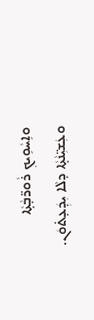ܘܐܹܚܵܘܹܝܟ݂ ܪܵܘܖ̈ܒ̣ܵܬ̣ܵܐ ܘܥܲܫܝܼ̈ܢܵܬ̣ܵܐ ܕܠܵܐ ܝܼܕܲܥ̣ܬ̇ܘܿܢ.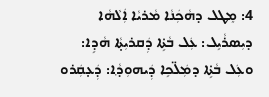4: ܡܸܛܠ ܕܗܵܟܲܢܵܐ ܡܵܪܝܵܐ ܐܲܠܵܗܵܐ ܕܝܼܣܪܵܝܹܠ: ܥܲܠ ܒܵܬܹ̇ܐ ܕܲܩܪܝܼܬ̣ܵܐ ܗܵܕܹܐ: ܘܥܲܠ ܒܵܬܹ̇ܐ ܕܡܲܠ̈ܟܹܐ ܕܲܝܗܘܼܕ݂ܵܐ: ܕܲܥ̣ܩܲܪܘ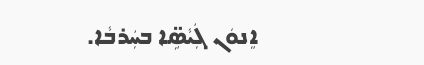ܐܸܢܘܿܢ ܓܲܝܵܣܹ̈ܐ ܒܚܲܪܒܵܐ.